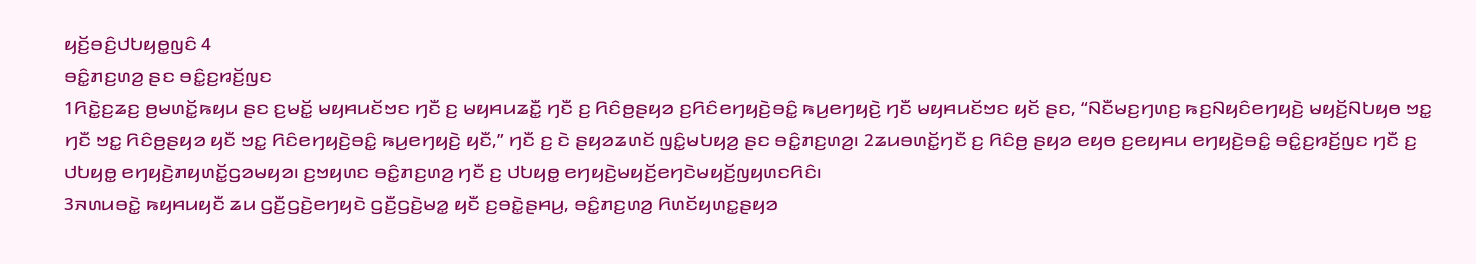ꤟꤢꤩ꤬ꤋꤢꤨ꤬ꤓꤝꤟꤥ꤭ꤜꤢꤨ 4
ꤋꤢꤨ꤭ꤊꤢ꤬ꤛꤤ꤬ ꤔꤢ ꤋꤢꤨ꤭ꤢ꤬ꤙꤢꤩ꤬ꤜꤢ
1ꤖꤢꤧ꤭ꤢ꤬ꤘꤢ꤬ ꤥ꤬ꤗꤛꤢꤩ꤭ꤒꤟꤣ ꤔꤢ ꤢ꤬ꤗꤢꤩ꤭ ꤗꤟꤌꤣꤢꤩꤠꤢ ꤚꤢꤪ ꤢ꤬ ꤗꤟꤌꤣꤘꤢꤪ꤭ ꤚꤢꤪ ꤢ꤬ ꤖꤢꤨꤥ꤬ꤔꤟꤤ ꤢ꤬ꤖꤢꤨꤕꤚꤟꤢꤧ꤬ꤋꤢꤨ꤭ ꤒꤣ꤬ꤕꤚꤟꤢꤧ꤬ ꤚꤢꤪ ꤗꤟꤌꤣꤢꤩꤠꤢ ꤟꤢꤩ ꤔꤢ, “ꤡꤢꤪꤗꤢ꤬ꤚꤛꤢ꤬ ꤒꤢ꤬ꤡꤟꤢꤨꤕꤚꤟꤢꤧ꤬ ꤗꤟꤢꤩ꤬ꤡꤝꤟꤥ ꤠꤢ꤭ ꤚꤢꤪ ꤠꤢ꤭ ꤖꤢꤨꤥ꤬ꤔꤟꤤ ꤟꤢꤪ ꤠꤢ꤭ ꤖꤢꤨꤕꤚꤟꤢꤧ꤬ꤋꤢꤨ꤭ ꤒꤣ꤬ꤕꤚꤟꤢꤧ꤬ ꤟꤢꤪ,” ꤚꤢꤪ ꤢ꤬ ꤢꤧ ꤔꤟꤤꤘꤛꤢꤩ ꤜꤢꤨ꤭ꤗꤝꤟꤤ꤬ ꤔꤢ ꤋꤢꤨ꤭ꤊꤢ꤬ꤛꤤ꤬꤯ 2ꤘꤣꤋꤛꤢꤩ꤭ꤚꤢꤪ ꤢ꤬ ꤖꤢꤨꤥ꤬ ꤔꤟꤤ ꤕꤟꤥ ꤢ꤬ꤕꤟꤌꤣ ꤕꤚꤟꤢꤧ꤬ꤋꤢꤨ꤭ ꤋꤢꤨ꤭ꤢ꤬ꤙꤢꤩ꤬ꤜꤢ ꤚꤢꤪ ꤢ꤬ ꤓꤝꤟꤥ꤭ ꤕꤚꤟꤢꤧ꤬ꤊꤟꤛꤢꤩ꤭ꤞꤤꤗꤟꤤ꤯ ꤢ꤬ꤠꤟꤛꤢ ꤋꤢꤨ꤭ꤊꤢ꤬ꤛꤤ꤬ ꤚꤢꤪ ꤢ꤬ ꤓꤝꤟꤥ꤭ ꤕꤚꤟꤢꤧ꤬ꤗꤟꤢꤩ꤬ꤕꤚꤢꤧꤗꤟꤢꤩ꤬ꤜꤟꤛꤢꤖꤢꤨ꤯
3ꤏꤛꤣꤋꤢꤧ꤭ ꤒꤟꤌꤣꤟꤢꤪ ꤘꤣ ꤞꤢꤪ꤬ꤞꤢꤧ꤬ꤕꤚꤟꤢꤧ ꤞꤢꤪ꤬ꤞꤢꤧ꤬ꤗꤤ꤭ ꤟꤢꤪ ꤢ꤬ꤋꤢꤧ꤭ꤔꤌꤣ꤬, ꤋꤢꤨ꤭ꤊꤢ꤬ꤛꤤ꤬ ꤖꤛꤢꤩꤟꤛꤢ꤭ꤔꤟꤤ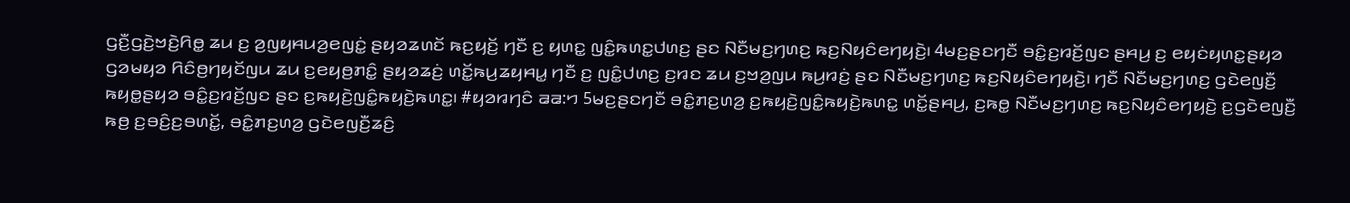ꤞꤢꤪ꤬ꤞꤢꤧ꤬ꤠꤢꤧ꤬ꤖꤥ꤭ ꤘꤣ ꤢ꤬ ꤤ꤬ꤜꤟꤌꤣꤤ꤬ꤕꤜꤢꤦ꤭ ꤔꤟꤤꤘꤛꤢꤩ ꤒꤢ꤬ꤟꤢꤩ꤬ ꤚꤢꤪ ꤢ꤬ ꤟꤛꤢ꤭ ꤜꤢꤨ꤭ꤒꤛꤢ꤭ꤓꤛꤢ꤬ ꤔꤢ ꤡꤢꤪꤗꤢ꤬ꤚꤛꤢ꤬ ꤒꤢ꤬ꤡꤟꤢꤨꤕꤚꤟꤢꤧ꤬꤯ 4ꤗꤢ꤬ꤔꤢꤚꤢꤪ ꤋꤢꤨ꤭ꤢ꤬ꤙꤢꤩ꤬ꤜꤢ ꤔꤌꤣ꤬ ꤢ꤬ ꤕꤟꤢꤦꤟꤛꤢ꤭ꤔꤟꤤ ꤞꤤꤗꤟꤤ ꤖꤢꤨꤥ꤬ꤚꤟꤢꤩꤜꤣ ꤘꤣ ꤢ꤬ꤕꤟꤥ꤬ꤊꤢꤨ꤭ ꤔꤟꤤꤘꤢꤦ꤬ ꤛꤢꤩ꤭ꤒꤣ꤬ꤘꤟꤌꤣ꤭ ꤚꤢꤪ ꤢ꤬ ꤜꤢꤨ꤭ꤓꤛꤢ꤬ ꤢ꤬ꤙꤢ ꤘꤣ ꤢ꤬ꤠꤤ꤬ꤜꤣ ꤒꤣ꤬ꤙꤢꤦ꤬ ꤔꤢ ꤡꤢꤪꤗꤢ꤬ꤚꤛꤢ꤬ ꤒꤢ꤬ꤡꤟꤢꤨꤕꤚꤟꤢꤧ꤬꤯ ꤚꤢꤪ ꤡꤢꤪꤗꤢ꤬ꤚꤛꤢ꤬ ꤞꤢꤧꤕꤜꤢꤪ꤬ ꤒꤟꤥ꤭ꤔꤟꤤ ꤋꤢꤨ꤭ꤢ꤬ꤙꤢꤩ꤬ꤜꤢ ꤔꤢ ꤢ꤬ꤒꤟꤢꤧ꤬ꤜꤢꤨ꤭ꤒꤟꤢꤧ꤬ꤒꤛꤢ꤭꤯ #ꤟꤤꤙꤚꤢꤨ ꤁꤁:꤄ 5ꤗꤢ꤬ꤔꤢꤚꤢꤪ ꤋꤢꤨ꤭ꤊꤢ꤬ꤛꤤ꤬ ꤢ꤬ꤒꤟꤢꤧ꤬ꤜꤢꤨ꤭ꤒꤟꤢꤧ꤬ꤒꤛꤢ꤭ ꤛꤢꤩ꤭ꤔꤌꤣ꤬, ꤢ꤬ꤒꤥ꤭ ꤡꤢꤪꤗꤢ꤬ꤚꤛꤢ꤬ ꤒꤢ꤬ꤡꤟꤢꤨꤕꤚꤟꤢꤧ꤬ ꤢ꤬ꤞꤢꤧꤕꤜꤢꤪ꤬ ꤒꤥ꤬ ꤢ꤬ꤋꤢꤨ꤬ꤢ꤬ꤋꤛꤢꤩ꤭, ꤋꤢꤨ꤭ꤊꤢ꤬ꤛꤤ꤬ ꤞꤢꤧꤕꤜꤢꤪ꤬ꤘꤢꤨ꤬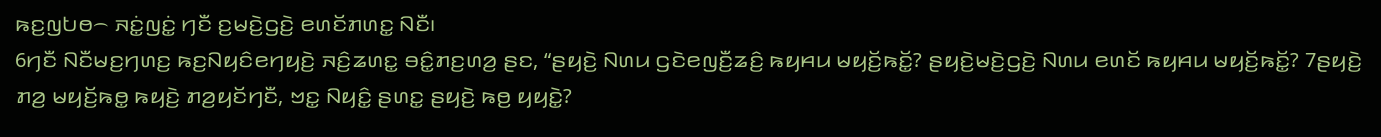ꤒꤢ꤬ꤜꤝꤥ꤮ ꤏꤢꤦ꤭ꤜꤢꤦ꤭ ꤚꤢꤪ ꤢ꤬ꤗꤢꤧ꤬ꤞꤢꤧ꤬ ꤕꤛꤢꤩꤊꤛꤢ꤭ ꤡꤢꤪ꤯
6ꤚꤢꤪ ꤡꤢꤪꤗꤢ꤬ꤚꤛꤢ꤬ ꤒꤢ꤬ꤡꤟꤢꤨꤕꤚꤟꤢꤧ꤬ ꤏꤢꤨ꤬ꤘꤛꤢ꤭ ꤋꤢꤨ꤭ꤊꤢ꤬ꤛꤤ꤬ ꤔꤢ, “ꤔꤟꤢꤧ꤬ ꤡꤛꤣ ꤞꤢꤧꤕꤜꤢꤪ꤬ꤘꤢꤨ꤬ ꤒꤟꤌꤣ ꤗꤟꤢꤩ꤬ꤒꤢꤩ꤭? ꤔꤟꤢꤧ꤬ꤗꤢꤧ꤬ꤞꤢꤧ꤬ ꤡꤛꤣ ꤕꤛꤢꤩ ꤒꤟꤌꤣ ꤗꤟꤢꤩ꤬ꤒꤢꤩ꤭? 7ꤔꤟꤢꤧ꤬ ꤊꤤ꤬ ꤗꤟꤢꤩ꤬ꤒꤥ꤭ ꤒꤟꤢꤧ꤬ ꤊꤤ꤬ꤟꤢꤩꤚꤢꤪ, ꤠꤢ꤭ ꤡꤟꤢꤨ꤭ ꤔꤛꤢ꤭ ꤔꤟꤢꤧ꤬ ꤒꤥ꤬ ꤟꤟꤢꤧ꤭?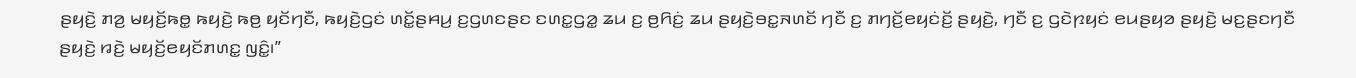ꤔꤟꤢꤧ꤬ ꤊꤤ꤬ ꤗꤟꤢꤩ꤬ꤒꤥ꤭ ꤒꤟꤢꤧ꤬ ꤒꤥ꤬ ꤟꤢꤩꤚꤢꤪ, ꤒꤟꤢꤧ꤬ꤞꤢꤦ ꤛꤢꤩ꤭ꤔꤌꤣ꤬ ꤢ꤬ꤞꤛꤢꤔꤢ ꤢꤛꤢ꤭ꤞꤤ꤭ ꤘꤣ ꤢ꤬ ꤥ꤬ꤖꤢꤦ꤬ ꤘꤣ ꤔꤟꤢꤧ꤬ꤋꤢ꤭ꤏꤛꤢꤩ ꤚꤢꤪ ꤢ꤬ ꤊꤚꤢꤩ꤬ꤕꤟꤢꤦꤢꤩ꤬ ꤔꤟꤢꤧ꤬, ꤚꤢꤪ ꤢ꤬ ꤞꤢꤧꤐꤟꤢꤦ ꤕꤣꤔꤟꤤ ꤔꤟꤢꤧ꤬ ꤗꤢ꤬ꤔꤢꤚꤢꤪ ꤔꤟꤢꤧ꤬ ꤙꤢꤧ꤬ ꤗꤟꤢꤩ꤬ꤕꤟꤢꤩꤊꤛꤢ꤭ ꤜꤢꤨ꤭꤯”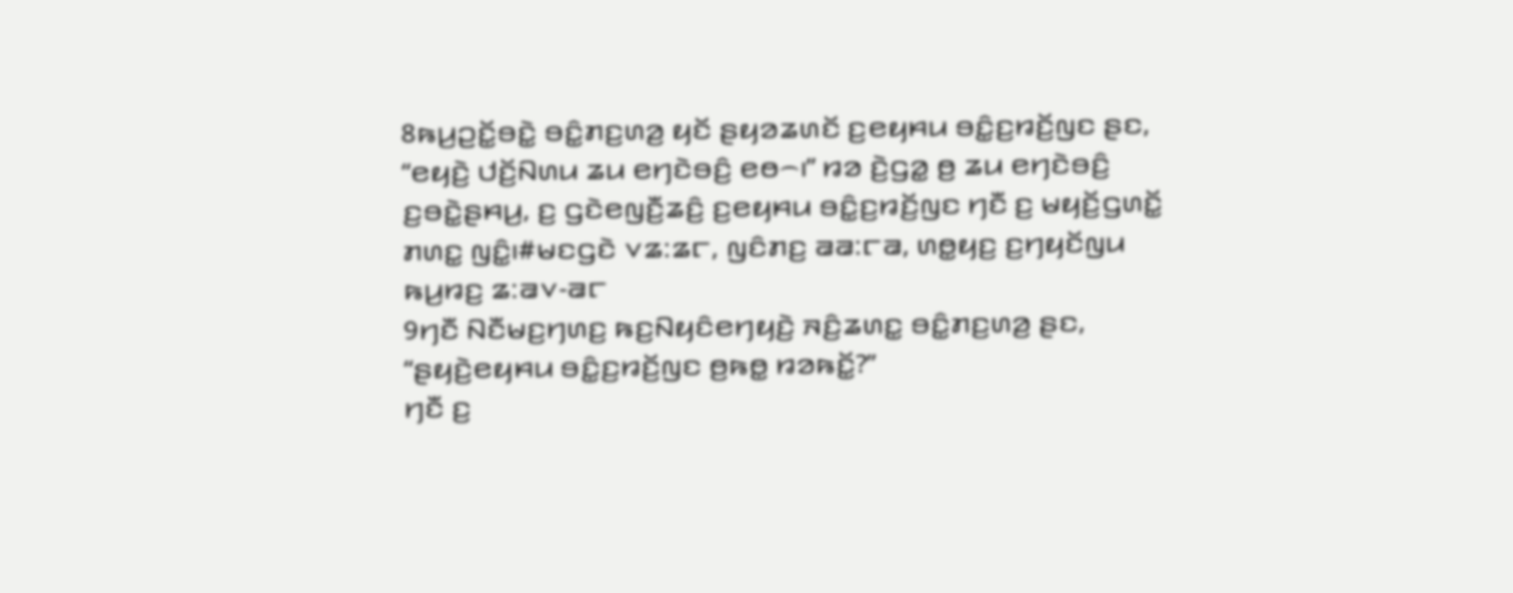8ꤒꤣ꤬ꤑꤢꤩ꤭ꤋꤢꤧ꤭ ꤋꤢꤨ꤭ꤊꤢ꤬ꤛꤤ꤬ ꤟꤢꤩ ꤔꤟꤤꤘꤛꤢꤩ ꤢ꤬ꤕꤟꤌꤣ ꤋꤢꤨ꤭ꤢ꤬ꤙꤢꤩ꤬ꤜꤢ ꤔꤢ, “ꤕꤟꤢꤧ꤬ ꤓꤢꤩ꤬ꤡꤛꤣ ꤘꤣ ꤕꤚꤢꤧꤋꤢꤨ꤬ ꤕꤥ꤮꤯” ꤙꤤ ꤢꤧ꤬ꤞꤤ꤭ ꤥ꤬ ꤘꤣ ꤕꤚꤢꤧꤋꤢꤨ꤬ ꤢ꤬ꤋꤢꤧ꤭ꤔꤌꤣ꤬, ꤢ꤬ ꤞꤢꤧꤕꤜꤢꤪ꤬ꤘꤢꤨ꤬ ꤢ꤬ꤕꤟꤌꤣ ꤋꤢꤨ꤭ꤢ꤬ꤙꤢꤩ꤬ꤜꤢ ꤚꤢꤪ ꤢ꤬ ꤗꤟꤢꤩ꤬ꤞꤛꤢꤩ꤭ ꤊꤛꤢ꤭ ꤜꤢꤨ꤭꤯#ꤗꤢꤞꤢꤧ ꤂꤃:꤃꤅, ꤜꤢꤨꤊꤢ꤬ ꤁꤁:꤅꤁, ꤛꤥ꤭ꤟꤢ꤬ ꤢ꤬ꤚꤟꤢꤩꤜꤣ ꤒꤣ꤬ꤙꤢ꤬ ꤃:꤁꤂-꤁꤅
9ꤚꤢꤪ ꤡꤢꤪꤗꤢ꤬ꤚꤛꤢ꤬ ꤒꤢ꤬ꤡꤟꤢꤨꤕꤚꤟꤢꤧ꤬ ꤏꤢꤨ꤬ꤘꤛꤢ꤭ ꤋꤢꤨ꤭ꤊꤢ꤬ꤛꤤ꤬ ꤔꤢ, “ꤔꤟꤢꤧ꤬ꤕꤟꤌꤣ ꤋꤢꤨ꤭ꤢ꤬ꤙꤢꤩ꤬ꤜꤢ ꤥ꤬ꤒꤥ꤭ ꤙꤤꤒꤢꤩ꤭?”
ꤚꤢꤪ ꤢ꤬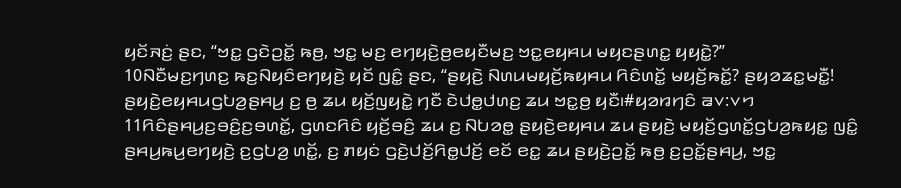ꤟꤢꤩꤏꤢꤦ꤬ ꤔꤢ, “ꤠꤢ꤭ ꤞꤢꤧꤑꤢꤩ꤭ ꤒꤥ꤬, ꤠꤢ꤭ ꤗꤢ꤬ ꤕꤚꤟꤢꤧ꤬ꤥ꤬ꤕꤟꤢꤪꤗꤢ꤬ ꤠꤢ꤭ꤕꤟꤌꤣ ꤗꤟꤢꤔꤛꤢ꤭ ꤟꤟꤢꤧ꤭?”
10ꤡꤢꤪꤗꤢ꤬ꤚꤛꤢ꤬ ꤒꤢ꤬ꤡꤟꤢꤨꤕꤚꤟꤢꤧ꤬ ꤟꤢꤩ ꤜꤢꤨ꤭ ꤔꤢ, “ꤔꤟꤢꤧ꤬ ꤡꤛꤣꤗꤟꤢꤩ꤬ꤒꤟꤌꤣ ꤖꤢꤨꤛꤢꤩ꤭ ꤗꤟꤢꤩ꤬ꤒꤢꤩ꤭? ꤔꤟꤤꤘꤢ꤭ꤗꤢꤪ꤭! ꤔꤟꤢꤧ꤬ꤕꤟꤌꤣꤞꤝꤤ꤬ꤔꤌꤣ꤬ ꤢ꤬ ꤥ꤬ ꤘꤣ ꤟꤢꤩ꤬ꤜꤟꤢꤧ꤭ ꤚꤢꤪ ꤢꤧꤓꤥ꤭ꤓꤛꤢ꤬ ꤘꤣ ꤠꤢ꤭ꤥ꤬ ꤟꤢꤪ꤯#ꤟꤤꤙꤚꤢꤨ ꤁꤂:꤂꤄ 11ꤖꤢꤨꤔꤌꤣ꤬ꤢ꤬ꤋꤢꤨ꤬ꤢ꤬ꤋꤛꤢꤩ꤭, ꤞꤛꤢꤖꤢꤨ ꤟꤢꤩ꤬ꤋꤢꤨ꤬ ꤘꤣ ꤢ꤬ ꤡꤝꤤꤥ꤭ ꤔꤟꤢꤧ꤬ꤕꤟꤌꤣ ꤘꤣ ꤔꤟꤢꤧ꤬ ꤗꤟꤢꤩ꤬ꤞꤛꤢꤩ꤭ꤞꤝꤤ꤬ꤒꤟꤢ꤭ ꤜꤢꤨ꤭ ꤔꤌꤣ꤬ꤒꤣ꤬ꤕꤚꤟꤢꤧ꤬ ꤢ꤬ꤞꤝꤤ꤬ ꤛꤢꤩ꤭, ꤢ꤬ ꤊꤟꤢꤦ ꤞꤢꤧ꤬ꤓꤢꤩ꤬ꤖꤥ꤭ꤓꤢꤩ꤬ ꤕꤢꤩ ꤕꤢ꤭ ꤘꤣ ꤔꤟꤢꤧ꤬ꤑꤢꤩ꤭ ꤒꤥ꤬ ꤢ꤬ꤑꤢꤩ꤭ꤔꤌꤣ꤬, ꤠꤢ꤭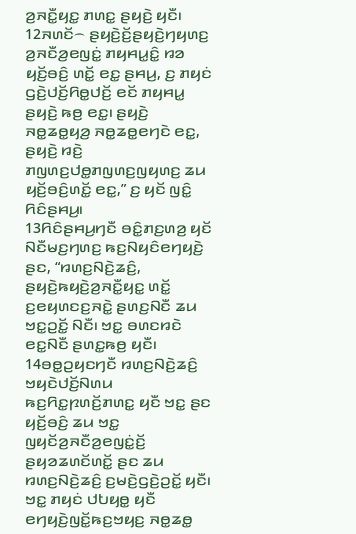ꤤ꤬ꤏꤢꤪ꤭ꤟꤢ꤭ ꤊꤛꤢ꤭ ꤔꤟꤢꤧ꤬ ꤟꤢꤪ꤯ 12ꤏꤛꤢꤩ꤮ ꤔꤟꤢꤧ꤬ꤢꤩ꤬ꤔꤟꤢꤧ꤬ꤚꤟꤛꤢ꤬ ꤤ꤬ꤏꤢꤪꤤ꤬ꤕꤜꤢꤦ꤭ ꤊꤟꤌꤣ꤭ꤢꤨ꤭ ꤙꤤ ꤟꤢꤩ꤬ꤋꤢꤨ꤬ ꤛꤢꤩ꤭ ꤕꤢ꤭ ꤔꤌꤣ꤬, ꤢ꤬ ꤊꤟꤢꤦ ꤞꤢꤧ꤬ꤓꤢꤩ꤬ꤖꤥ꤭ꤓꤢꤩ꤬ ꤕꤢꤩ ꤊꤟꤌꤣ꤭ ꤔꤟꤢꤧ꤬ ꤒꤥ꤬ ꤕꤢ꤭꤯ ꤔꤟꤢꤧ꤬ ꤏꤥ꤭ꤘꤥ꤭ꤟꤤ꤬ ꤏꤥ꤭ꤘꤥ꤭ꤕꤚꤢꤧ ꤕꤢ꤭, ꤔꤟꤢꤧ꤬ ꤙꤢꤧ꤬ ꤊꤜꤛꤢ꤬ꤓꤥ꤭ꤊꤜꤛꤢ꤬ꤜꤟꤛꤢ꤬ ꤘꤣ ꤟꤢꤩ꤬ꤋꤢꤨ꤬ꤛꤢꤩ꤭ ꤕꤢ꤭,” ꤢ꤬ ꤟꤢꤩ ꤜꤢꤨ꤭ ꤖꤢꤨꤔꤌꤣ꤬꤯
13ꤖꤢꤨꤔꤌꤣ꤬ꤚꤢꤪ ꤋꤢꤨ꤭ꤊꤢ꤬ꤛꤤ꤬ ꤟꤢꤩ ꤡꤢꤪꤗꤢ꤬ꤚꤛꤢ꤬ ꤒꤢ꤬ꤡꤟꤢꤨꤕꤚꤟꤢꤧ꤬ ꤔꤢ, “ꤙꤛꤢ꤬ꤡꤢꤧ꤬ꤘꤢꤨ꤬, ꤔꤟꤢꤧ꤬ꤒꤟꤢꤧ꤬ꤤ꤬ꤏꤢꤪ꤭ꤟꤢ꤭ ꤛꤢꤩ꤭ ꤢ꤬ꤕꤟꤛꤢꤢ꤬ꤏꤢꤧ꤭ ꤔꤛꤢ꤬ꤡꤢꤪ ꤘꤣ ꤠꤢ꤭ꤑꤢꤩ꤭ ꤡꤢꤪ꤯ ꤠꤢ꤭ ꤋꤛꤢꤙꤢꤧ ꤕꤢ꤭ꤡꤢꤪ ꤔꤛꤢ꤭ꤒꤥ꤬ ꤟꤢꤪ꤯ 14ꤋꤥ꤭ꤑꤟꤢꤚꤢꤪ ꤙꤛꤢ꤬ꤡꤢꤧ꤬ꤘꤢꤨ꤬ ꤠꤟꤢꤧꤓꤢꤩ꤬ꤡꤛꤣ ꤒꤢ꤬ꤖꤢ꤭ꤐꤛꤢꤩ꤬ꤊꤛꤢ꤭ ꤟꤢꤪ ꤠꤢ꤭ ꤔꤢ ꤟꤢꤩ꤬ꤋꤢꤨ꤬ ꤘꤣ ꤠꤢ꤭ ꤜꤟꤢꤩꤤ꤬ꤏꤢꤪꤤ꤬ꤕꤜꤢꤦ꤭ꤢꤩ꤬ ꤔꤟꤤꤘꤛꤢꤩꤛꤢꤩ꤭ ꤔꤢ ꤘꤣ ꤙꤛꤢ꤬ꤡꤢꤧ꤬ꤘꤢꤨ꤬ ꤢ꤬ꤗꤢꤧ꤬ꤞꤢꤧ꤬ꤑꤢꤩ꤭ ꤟꤢꤪ꤯ ꤠꤢ꤭ ꤊꤟꤢꤦ ꤓꤝꤟꤥ꤭ ꤟꤢꤪ ꤕꤚꤟꤢꤧ꤬ꤜꤢꤩ꤭ꤒꤢ꤬ꤠꤟꤢ꤬ ꤏꤥ꤭ꤘꤥ꤭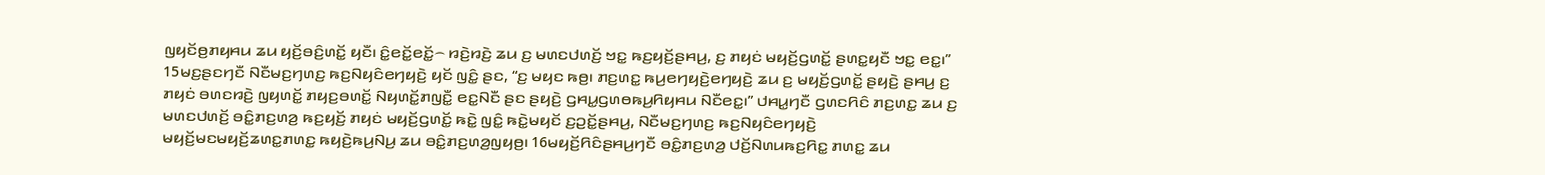ꤜꤟꤢꤩꤥ꤬ꤊꤟꤌꤣ ꤘꤣ ꤟꤢꤩ꤬ꤋꤢꤨ꤬ꤛꤢꤩ꤭ ꤟꤢꤪ꤯ ꤢꤨ꤭ꤕꤢꤩ꤭ꤕꤢꤩ꤭꤮ ꤙꤢꤧ꤬ꤙꤢꤧ꤬ ꤘꤣ ꤢ꤬ ꤗꤛꤢꤓꤛꤢꤩ꤬ ꤠꤢ꤭ ꤒꤢ꤬ꤟꤢꤩ꤬ꤔꤌꤣ꤬, ꤢ꤬ ꤊꤟꤢꤦ ꤗꤟꤢꤩ꤬ꤞꤛꤢꤩ꤭ ꤔꤛꤢ꤭ꤟꤢꤪ ꤠꤢ꤭ ꤕꤢ꤭꤯”
15ꤗꤢ꤬ꤔꤢꤚꤢꤪ ꤡꤢꤪꤗꤢ꤬ꤚꤛꤢ꤬ ꤒꤢ꤬ꤡꤟꤢꤨꤕꤚꤟꤢꤧ꤬ ꤟꤢꤩ ꤜꤢꤨ꤭ ꤔꤢ, “ꤢ꤬ ꤗꤟꤢ ꤒꤥ꤬꤯ ꤊꤢ꤬ꤛꤢ꤭ ꤒꤣ꤬ꤕꤚꤟꤢꤧ꤬ꤕꤚꤟꤢꤧ꤬ ꤘꤣ ꤢ꤬ ꤗꤟꤢꤩ꤬ꤞꤛꤢꤩ꤭ ꤔꤟꤢꤧ꤬ ꤔꤌꤣ꤬ ꤢ꤬ ꤊꤟꤢꤦ ꤋꤛꤢꤙꤢꤧ꤬ ꤜꤟꤛꤢꤩ꤭ ꤊꤟꤢ꤬ꤋꤛꤢꤩ꤭ ꤡꤟꤛꤢꤩ꤭ꤊꤜꤢꤪ꤭ ꤕꤢ꤭ꤡꤢꤪ ꤔꤢ ꤔꤟꤢꤧ꤬ ꤞꤌꤣ꤭ꤞꤛꤥꤒꤣ꤬ꤖꤟꤌꤣ ꤡꤢꤪꤕꤢ꤭꤯” ꤓꤌꤣ꤭ꤚꤢꤪ ꤞꤛꤢꤖꤢꤨ ꤊꤢ꤬ꤛꤢ꤭ ꤘꤣ ꤢ꤬ ꤗꤛꤢꤓꤛꤢꤩ꤬ ꤋꤢꤨ꤭ꤊꤢ꤬ꤛꤤ꤬ ꤒꤢ꤬ꤟꤢꤩ꤬ ꤊꤟꤢꤦ ꤗꤟꤢꤩ꤬ꤞꤛꤢꤩ꤭ ꤒꤢꤧ꤭ ꤜꤢꤨ꤭ ꤒꤢꤧ꤭ꤗꤟꤢꤩ ꤢ꤬ꤑꤢꤩ꤭ꤔꤌꤣ꤬, ꤡꤢꤪꤗꤢ꤬ꤚꤛꤢ꤬ ꤒꤢ꤬ꤡꤟꤢꤨꤕꤚꤟꤢꤧ꤬ ꤗꤟꤢꤩ꤬ꤗꤢꤗꤟꤢꤩ꤬ꤘꤛꤢ꤭ꤊꤛꤢ꤭ ꤒꤟꤢꤧ꤬ꤒꤣ꤬ꤡꤣ꤬ ꤘꤣ ꤋꤢꤨ꤭ꤊꤢ꤬ꤛꤤ꤬ꤜꤟꤥ꤬꤯ 16ꤗꤟꤢꤩ꤬ꤖꤢꤨꤔꤌꤣ꤬ꤚꤢꤪ ꤋꤢꤨ꤭ꤊꤢ꤬ꤛꤤ꤬ ꤓꤢꤩ꤬ꤡꤛꤣꤒꤢ꤬ꤖꤢ꤭ ꤊꤛꤢ꤭ ꤘꤣ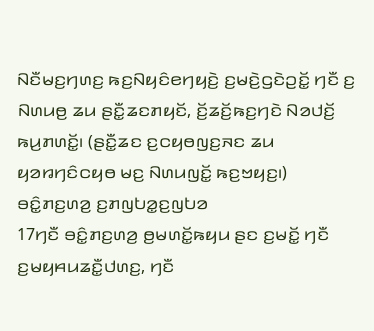ꤡꤢꤪꤗꤢ꤬ꤚꤛꤢ꤬ ꤒꤢ꤬ꤡꤟꤢꤨꤕꤚꤟꤢꤧ꤬ ꤢ꤬ꤗꤢꤧ꤬ꤞꤢꤧꤑꤢꤩ꤭ ꤚꤢꤪ ꤢ꤬ ꤡꤛꤣꤥ꤬ ꤘꤣ ꤔꤢꤪ꤭ꤘꤢꤊꤟꤢꤩ, ꤢꤩ꤬ꤘꤢꤩ꤬ꤒꤢ꤬ꤚꤢꤧ ꤡꤤꤓꤢꤩ꤬ ꤒꤣ꤬ꤊꤛꤢꤩ꤭꤯ (ꤔꤢꤪ꤭ꤘꤢ ꤢ꤬ꤍꤟꤥꤜꤢ꤬ꤏꤢ ꤘꤣ ꤟꤤꤙꤚꤢꤨꤍꤟꤥ ꤗꤢ꤬ ꤡꤛꤣꤜꤢꤩ꤭ ꤒꤢ꤬ꤠꤟꤢ꤬꤯)
ꤋꤢꤨ꤭ꤊꤢ꤬ꤛꤤ꤬ ꤢ꤬ꤊꤜꤝꤤ꤭ꤢ꤬ꤜꤝꤤ
17ꤚꤢꤪ ꤋꤢꤨ꤭ꤊꤢ꤬ꤛꤤ꤬ ꤥ꤬ꤗꤛꤢꤩ꤭ꤒꤟꤣ ꤔꤢ ꤢ꤬ꤗꤢꤩ꤭ ꤚꤢꤪ ꤢ꤬ꤗꤟꤌꤣꤘꤢꤪ꤭ꤓꤛꤢ꤬, ꤚꤢꤪ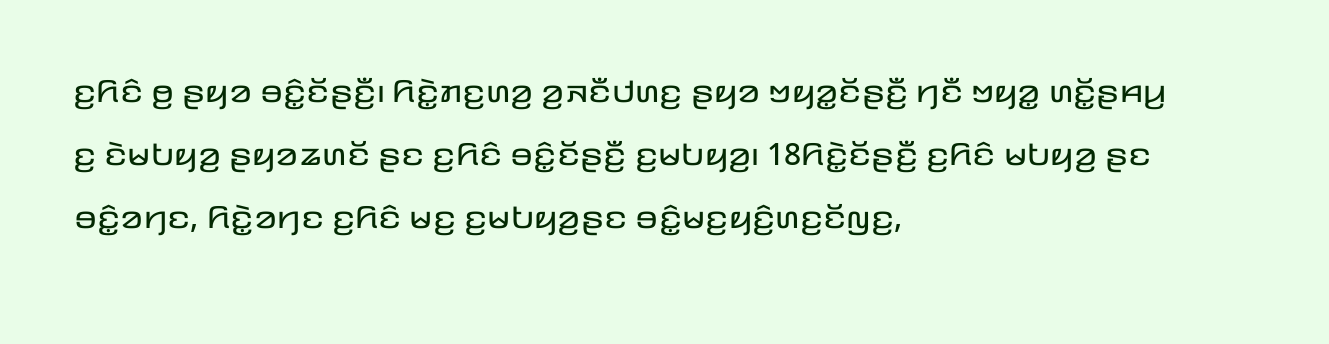ꤢ꤬ꤖꤢꤨ ꤥ꤬ ꤔꤟꤤ ꤋꤢꤨ꤭ꤢꤩꤔꤢꤪ꤬꤯ ꤖꤢꤧ꤭ꤊꤢ꤬ꤛꤤ꤬ ꤤ꤬ꤏꤢꤪꤓꤛꤢ꤬ ꤔꤟꤤ ꤠꤟꤤ꤭ꤢꤩꤔꤢꤪ꤬ ꤚꤢꤪ ꤠꤟꤤ꤭ ꤛꤢꤩ꤭ꤔꤌꤣ꤬ ꤢ꤬ ꤢꤧꤗꤝꤟꤤ꤬ ꤔꤟꤤꤘꤛꤢꤩ ꤔꤢ ꤢ꤬ꤖꤢꤨ ꤋꤢꤨ꤭ꤢꤩꤔꤢꤪ꤬ ꤢ꤬ꤗꤝꤟꤤ꤬꤯ 18ꤖꤢꤧ꤭ꤢꤩꤔꤢꤪ꤬ ꤢ꤬ꤖꤢꤨ ꤗꤝꤟꤤ꤬ ꤔꤢ ꤋꤢꤨ꤭ꤤꤚꤢ, ꤖꤢꤧ꤭ꤤꤚꤢ ꤢ꤬ꤖꤢꤨ ꤗꤢ꤬ ꤢ꤬ꤗꤝꤟꤤ꤬ꤔꤢ ꤋꤢꤨ꤭ꤗꤢ꤬ꤟꤢꤨ꤬ꤛꤢ꤬ꤢꤩꤜꤢ꤬,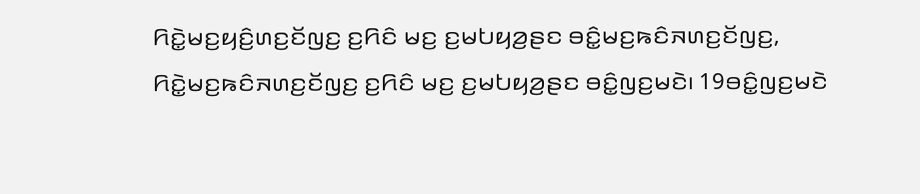ꤖꤢꤧ꤭ꤗꤢ꤬ꤟꤢꤨ꤬ꤛꤢ꤬ꤢꤩꤜꤢ꤬ ꤢ꤬ꤖꤢꤨ ꤗꤢ꤬ ꤢ꤬ꤗꤝꤟꤤ꤬ꤔꤢ ꤋꤢꤨ꤭ꤗꤢ꤬ꤒꤢꤨꤏꤛꤢ꤬ꤢꤩꤜꤢ꤬, ꤖꤢꤧ꤭ꤗꤢ꤬ꤒꤢꤨꤏꤛꤢ꤬ꤢꤩꤜꤢ꤬ ꤢ꤬ꤖꤢꤨ ꤗꤢ꤬ ꤢ꤬ꤗꤝꤟꤤ꤬ꤔꤢ ꤋꤢꤨ꤭ꤜꤢ꤬ꤗꤢꤧ꤯ 19ꤋꤢꤨ꤭ꤜꤢ꤬ꤗꤢꤧ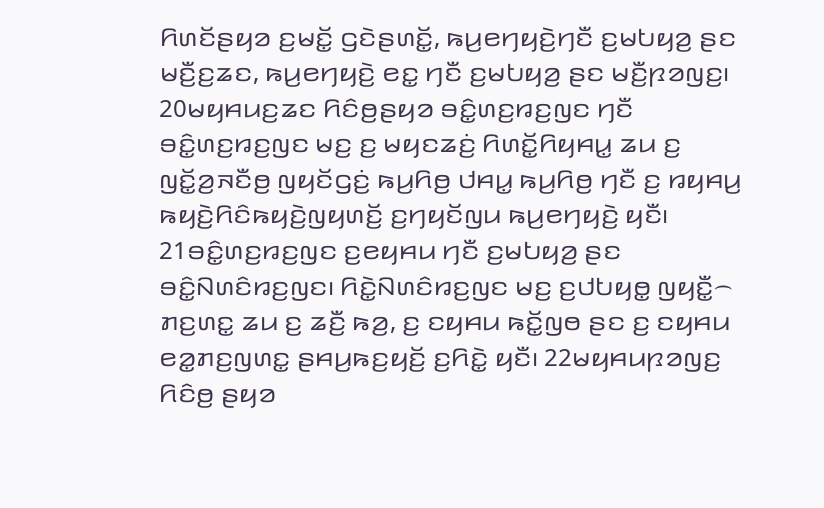ꤖꤛꤢꤩꤔꤟꤤ ꤢ꤬ꤗꤢꤩ꤭ ꤞꤢꤧꤔꤛꤢꤩ꤭, ꤒꤣ꤬ꤕꤚꤟꤢꤧ꤬ꤚꤢꤪ ꤢ꤬ꤗꤝꤟꤤ꤬ ꤔꤢ ꤗꤢꤪ꤬ꤢ꤬ꤘꤢ, ꤒꤣ꤬ꤕꤚꤟꤢꤧ꤬ ꤕꤢ꤭ ꤚꤢꤪ ꤢ꤬ꤗꤝꤟꤤ꤬ ꤔꤢ ꤗꤢꤪ꤬ꤐꤤꤜꤢ꤬꤯ 20ꤗꤟꤌꤣꤢ꤬ꤘꤢ ꤖꤢꤨꤥ꤬ꤔꤟꤤ ꤋꤢꤨ꤭ꤛꤢ꤬ꤙꤢ꤬ꤜꤢ ꤚꤢꤪ ꤋꤢꤨ꤭ꤛꤢ꤬ꤙꤢ꤬ꤜꤢ ꤗꤢ꤬ ꤢ꤬ ꤗꤟꤢꤘꤢꤦ꤬ ꤖꤛꤢꤩ꤭ꤖꤟꤌꤣ꤭ ꤘꤣ ꤢ꤬ ꤜꤢꤩ꤭ꤤ꤬ꤏꤢꤪꤥ꤬ ꤜꤟꤢꤩꤞꤢꤦ꤬ ꤒꤣ꤬ꤖꤥ꤬ ꤓꤌꤣ꤭ ꤒꤣ꤬ꤖꤥ꤬ ꤚꤢꤪ ꤢ꤬ ꤙꤟꤌꤣ꤬ ꤒꤟꤢꤧ꤬ꤖꤢꤨꤒꤟꤢꤧ꤬ꤜꤟꤛꤢꤩ꤬ ꤢ꤬ꤚꤟꤢꤩꤜꤣ ꤒꤣ꤬ꤕꤚꤟꤢꤧ꤬ ꤟꤢꤪ꤯ 21ꤋꤢꤨ꤭ꤛꤢ꤬ꤙꤢ꤬ꤜꤢ ꤢ꤬ꤕꤟꤌꤣ ꤚꤢꤪ ꤢ꤬ꤗꤝꤟꤤ꤬ ꤔꤢ ꤋꤢꤨ꤭ꤡꤛꤢꤨꤙꤢ꤬ꤜꤢ꤯ ꤖꤢꤧ꤭ꤡꤛꤢꤨꤙꤢ꤬ꤜꤢ ꤗꤢ꤬ ꤢ꤬ꤓꤝꤟꤥ꤭ ꤜꤟꤢꤪ꤭꤮ ꤊꤢ꤬ꤛꤢ꤭ ꤘꤣ ꤢ꤬ ꤘꤢꤪ꤬ ꤒꤤ꤬, ꤢ꤬ ꤢꤟꤌꤣ ꤒꤢꤩ꤭ꤜꤥ ꤔꤢ ꤢ꤬ ꤢꤟꤌꤣ ꤕꤤ꤭ꤊꤢ꤬ꤜꤛꤢ꤭ ꤔꤌꤣ꤬ꤒꤢ꤬ꤟꤢꤩ꤬ ꤢ꤬ꤖꤢꤧ꤭ ꤟꤢꤪ꤯ 22ꤗꤟꤌꤣꤐꤤꤜꤢ꤬ ꤖꤢꤨꤥ꤬ ꤔꤟꤤ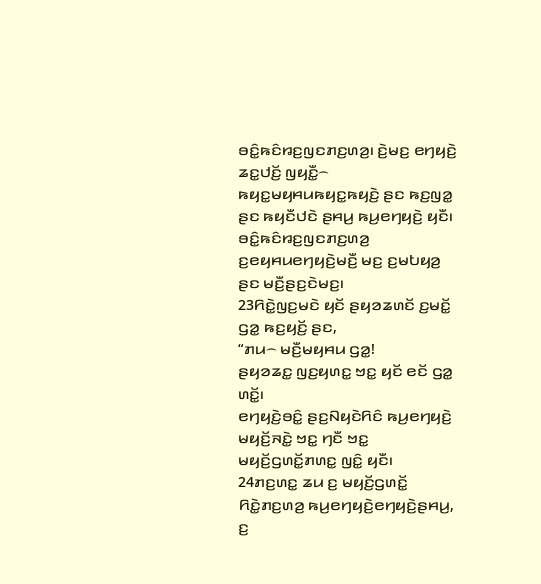ꤋꤢꤨ꤭ꤒꤢꤨꤙꤢ꤬ꤜꤢꤊꤢ꤬ꤛꤤ꤬꤯ ꤢꤧ꤬ꤗꤢ꤬ ꤕꤚꤟꤢꤧ꤬ ꤘꤢ꤭ꤓꤢꤩ꤬ ꤜꤟꤢꤪ꤭꤮ ꤒꤟꤢ꤭ꤗꤟꤌꤣꤒꤟꤢ꤭ꤒꤟꤢꤧ꤬ ꤔꤢ ꤒꤢ꤬ꤜꤤ꤭ ꤔꤢ ꤒꤟꤢꤪꤓꤢꤧ ꤔꤌꤣ꤬ ꤒꤣ꤬ꤕꤚꤟꤢꤧ꤬ ꤟꤢꤪ꤯ ꤋꤢꤨ꤭ꤒꤢꤨꤙꤢ꤬ꤜꤢꤊꤢ꤬ꤛꤤ꤬ ꤢ꤬ꤕꤟꤌꤣꤕꤚꤟꤢꤧ꤬ꤗꤢꤪ꤬ ꤗꤢ꤬ ꤢ꤬ꤗꤝꤟꤤ꤬ ꤔꤢ ꤗꤢꤪ꤬ꤔꤢ꤬ꤢꤧꤗꤢ꤬꤯
23ꤖꤢꤧ꤭ꤜꤢ꤬ꤗꤢꤧ ꤟꤢꤩ ꤔꤟꤤꤘꤛꤢꤩ ꤢ꤬ꤗꤢꤩ꤭ ꤞꤤ꤭ ꤒꤢ꤬ꤟꤢꤩ꤬ ꤔꤢ,
“ꤊꤣ꤮ ꤗꤢꤪ꤬ꤗꤟꤌꤣ ꤞꤤ꤭!
ꤔꤟꤤꤘꤢ꤭ ꤜꤢ꤬ꤟꤛꤢ꤭ ꤠꤢ꤭ ꤟꤢꤩ ꤕꤢꤩ ꤞꤤ꤭ ꤛꤢꤩ꤭꤯
ꤕꤚꤟꤢꤧ꤬ꤋꤢꤨ꤭ ꤔꤢ꤬ꤡꤟꤢꤧꤖꤢꤨ ꤒꤣ꤬ꤕꤚꤟꤢꤧ꤬ ꤗꤟꤢꤩ꤬ꤏꤢꤧ꤭ ꤠꤢ꤭ ꤚꤢꤪ ꤠꤢ꤭ ꤗꤟꤢꤩ꤬ꤞꤛꤢꤩ꤭ꤊꤛꤢ꤭ ꤜꤢꤨ꤭ ꤟꤢꤪ꤯
24ꤊꤢ꤬ꤛꤢ꤭ ꤘꤣ ꤢ꤬ ꤗꤟꤢꤩ꤬ꤞꤛꤢꤩ꤭ ꤖꤢꤧ꤭ꤊꤢ꤬ꤛꤤ꤬ ꤒꤣ꤬ꤕꤚꤟꤢꤧ꤬ꤕꤚꤟꤢꤧ꤬ꤔꤌꤣ꤬,
ꤢ꤬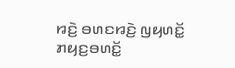ꤙꤢꤧ꤬ ꤋꤛꤢꤙꤢꤧ꤬ ꤜꤟꤛꤢꤩ꤭ ꤊꤟꤢ꤬ꤋꤛꤢꤩ꤭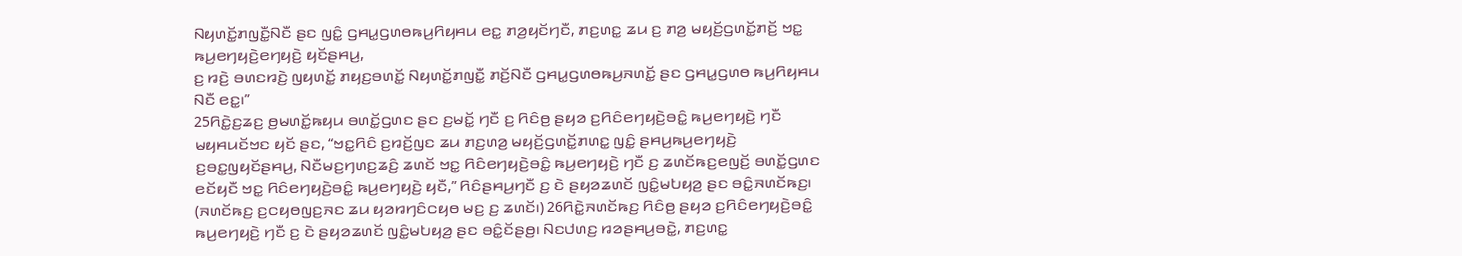ꤡꤟꤛꤢꤩ꤭ꤊꤜꤢꤪ꤭ꤡꤢꤪ ꤔꤢ ꤜꤢꤨ꤭ ꤞꤌꤣ꤭ꤞꤛꤥꤒꤣ꤬ꤖꤟꤌꤣ ꤕꤢ꤭ ꤊꤤ꤬ꤟꤢꤩꤚꤢꤪ, ꤊꤢ꤬ꤛꤢ꤭ ꤘꤣ ꤢ꤬ ꤊꤤ꤬ ꤗꤟꤢꤩ꤬ꤞꤛꤢꤩ꤭ꤊꤢꤩ꤬ ꤠꤢ꤭ ꤒꤣ꤬ꤕꤚꤟꤢꤧ꤬ꤕꤚꤟꤢꤧ꤬ ꤟꤢꤩꤔꤌꤣ꤬,
ꤢ꤬ ꤙꤢꤧ꤬ ꤋꤛꤢꤙꤢꤧ꤬ ꤜꤟꤛꤢꤩ꤭ ꤊꤟꤢ꤬ꤋꤛꤢꤩ꤭ ꤡꤟꤛꤢꤩ꤭ꤊꤜꤢꤪ꤭ ꤊꤢꤩ꤬ꤡꤢꤪ ꤞꤌꤣ꤭ꤞꤛꤥꤒꤣ꤬ꤏꤛꤢꤩ꤭ ꤔꤢ ꤞꤌꤣ꤭ꤞꤛꤥ ꤒꤣ꤬ꤖꤟꤌꤣ ꤡꤢꤪ ꤕꤢ꤭꤯”
25ꤖꤢꤧ꤭ꤢ꤬ꤘꤢ꤬ ꤥ꤬ꤗꤛꤢꤩ꤭ꤒꤟꤣ ꤋꤛꤢꤩ꤭ꤞꤛꤢ ꤔꤢ ꤢ꤬ꤗꤢꤩ꤭ ꤚꤢꤪ ꤢ꤬ ꤖꤢꤨꤥ꤬ ꤔꤟꤤ ꤢ꤬ꤖꤢꤨꤕꤚꤟꤢꤧ꤬ꤋꤢꤨ꤭ ꤒꤣ꤬ꤕꤚꤟꤢꤧ꤬ ꤚꤢꤪ ꤗꤟꤌꤣꤢꤩꤠꤢ ꤟꤢꤩ ꤔꤢ, “ꤠꤢ꤭ꤖꤢꤨ ꤢ꤬ꤙꤢꤩ꤬ꤜꤢ ꤘꤣ ꤊꤢ꤬ꤛꤤ꤬ ꤗꤟꤢꤩ꤬ꤞꤛꤢꤩ꤭ꤊꤛꤢ꤭ ꤜꤢꤨ꤭ ꤔꤌꤣ꤬ꤒꤣ꤬ꤕꤚꤟꤢꤧ꤬ ꤢ꤬ꤋꤢ꤭ꤜꤟꤢꤩꤔꤌꤣ꤬, ꤡꤢꤪꤗꤢ꤬ꤚꤛꤢ꤬ꤘꤢꤨ꤬ ꤘꤛꤢꤩ ꤠꤢ꤭ ꤖꤢꤨꤕꤚꤟꤢꤧ꤬ꤋꤢꤨ꤭ ꤒꤣ꤬ꤕꤚꤟꤢꤧ꤬ ꤚꤢꤪ ꤢ꤬ ꤘꤛꤢꤩꤒꤢ꤬ꤕꤜꤢꤩ꤬ ꤋꤛꤢꤩ꤭ꤞꤛꤢ ꤕꤢꤩꤟꤢꤪ ꤠꤢ꤭ ꤖꤢꤨꤕꤚꤟꤢꤧ꤬ꤋꤢꤨ꤭ ꤒꤣ꤬ꤕꤚꤟꤢꤧ꤬ ꤟꤢꤪ,” ꤖꤢꤨꤔꤌꤣ꤬ꤚꤢꤪ ꤢ꤬ ꤢꤧ ꤔꤟꤤꤘꤛꤢꤩ ꤜꤢꤨ꤭ꤗꤝꤟꤤ꤬ ꤔꤢ ꤋꤢꤨ꤭ꤏꤛꤢꤩꤒꤢ꤬꤯ (ꤏꤛꤢꤩꤒꤢ꤬ ꤢ꤬ꤍꤟꤥꤜꤢ꤬ꤏꤢ ꤘꤣ ꤟꤤꤙꤚꤢꤨꤍꤟꤥ ꤗꤢ꤬ ꤢ꤬ ꤘꤛꤢꤩ꤯) 26ꤖꤢꤧ꤭ꤏꤛꤢꤩꤒꤢ꤬ ꤖꤢꤨꤥ꤬ ꤔꤟꤤ ꤢ꤬ꤖꤢꤨꤕꤚꤟꤢꤧ꤬ꤋꤢꤨ꤭ ꤒꤣ꤬ꤕꤚꤟꤢꤧ꤬ ꤚꤢꤪ ꤢ꤬ ꤢꤧ ꤔꤟꤤꤘꤛꤢꤩ ꤜꤢꤨ꤭ꤗꤝꤟꤤ꤬ ꤔꤢ ꤋꤢꤨ꤭ꤢꤩꤔꤥ꤬꤯ ꤡꤢꤓꤛꤢ꤬ ꤙꤤꤔꤌꤣ꤬ꤋꤢꤧ꤭, ꤊꤢ꤬ꤛꤢ꤭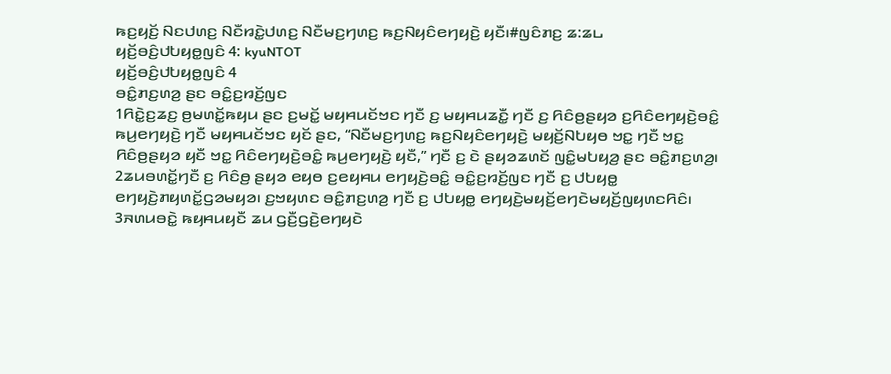ꤒꤢ꤬ꤟꤢꤩ꤬ ꤡꤢꤓꤛꤢ꤬ ꤡꤢꤪꤙꤢꤧ꤭ꤓꤛꤢ꤬ ꤡꤢꤪꤗꤢ꤬ꤚꤛꤢ꤬ ꤒꤢ꤬ꤡꤟꤢꤨꤕꤚꤟꤢꤧ꤬ ꤟꤢꤪ꤯#ꤜꤢꤨꤊꤢ꤬ ꤃:꤃꤈
ꤟꤢꤩ꤬ꤋꤢꤨ꤬ꤓꤝꤟꤥ꤭ꤜꤢꤨ 4: kyuNTOT
ꤟꤢꤩ꤬ꤋꤢꤨ꤬ꤓꤝꤟꤥ꤭ꤜꤢꤨ 4
ꤋꤢꤨ꤭ꤊꤢ꤬ꤛꤤ꤬ ꤔꤢ ꤋꤢꤨ꤭ꤢ꤬ꤙꤢꤩ꤬ꤜꤢ
1ꤖꤢꤧ꤭ꤢ꤬ꤘꤢ꤬ ꤥ꤬ꤗꤛꤢꤩ꤭ꤒꤟꤣ ꤔꤢ ꤢ꤬ꤗꤢꤩ꤭ ꤗꤟꤌꤣꤢꤩꤠꤢ ꤚꤢꤪ ꤢ꤬ ꤗꤟꤌꤣꤘꤢꤪ꤭ ꤚꤢꤪ ꤢ꤬ ꤖꤢꤨꤥ꤬ꤔꤟꤤ ꤢ꤬ꤖꤢꤨꤕꤚꤟꤢꤧ꤬ꤋꤢꤨ꤭ ꤒꤣ꤬ꤕꤚꤟꤢꤧ꤬ ꤚꤢꤪ ꤗꤟꤌꤣꤢꤩꤠꤢ ꤟꤢꤩ ꤔꤢ, “ꤡꤢꤪꤗꤢ꤬ꤚꤛꤢ꤬ ꤒꤢ꤬ꤡꤟꤢꤨꤕꤚꤟꤢꤧ꤬ ꤗꤟꤢꤩ꤬ꤡꤝꤟꤥ ꤠꤢ꤭ ꤚꤢꤪ ꤠꤢ꤭ ꤖꤢꤨꤥ꤬ꤔꤟꤤ ꤟꤢꤪ ꤠꤢ꤭ ꤖꤢꤨꤕꤚꤟꤢꤧ꤬ꤋꤢꤨ꤭ ꤒꤣ꤬ꤕꤚꤟꤢꤧ꤬ ꤟꤢꤪ,” ꤚꤢꤪ ꤢ꤬ ꤢꤧ ꤔꤟꤤꤘꤛꤢꤩ ꤜꤢꤨ꤭ꤗꤝꤟꤤ꤬ ꤔꤢ ꤋꤢꤨ꤭ꤊꤢ꤬ꤛꤤ꤬꤯ 2ꤘꤣꤋꤛꤢꤩ꤭ꤚꤢꤪ ꤢ꤬ ꤖꤢꤨꤥ꤬ ꤔꤟꤤ ꤕꤟꤥ ꤢ꤬ꤕꤟꤌꤣ ꤕꤚꤟꤢꤧ꤬ꤋꤢꤨ꤭ ꤋꤢꤨ꤭ꤢ꤬ꤙꤢꤩ꤬ꤜꤢ ꤚꤢꤪ ꤢ꤬ ꤓꤝꤟꤥ꤭ ꤕꤚꤟꤢꤧ꤬ꤊꤟꤛꤢꤩ꤭ꤞꤤꤗꤟꤤ꤯ ꤢ꤬ꤠꤟꤛꤢ ꤋꤢꤨ꤭ꤊꤢ꤬ꤛꤤ꤬ ꤚꤢꤪ ꤢ꤬ ꤓꤝꤟꤥ꤭ ꤕꤚꤟꤢꤧ꤬ꤗꤟꤢꤩ꤬ꤕꤚꤢꤧꤗꤟꤢꤩ꤬ꤜꤟꤛꤢꤖꤢꤨ꤯
3ꤏꤛꤣꤋꤢꤧ꤭ ꤒꤟꤌꤣꤟꤢꤪ ꤘꤣ ꤞꤢꤪ꤬ꤞꤢꤧ꤬ꤕꤚꤟꤢꤧ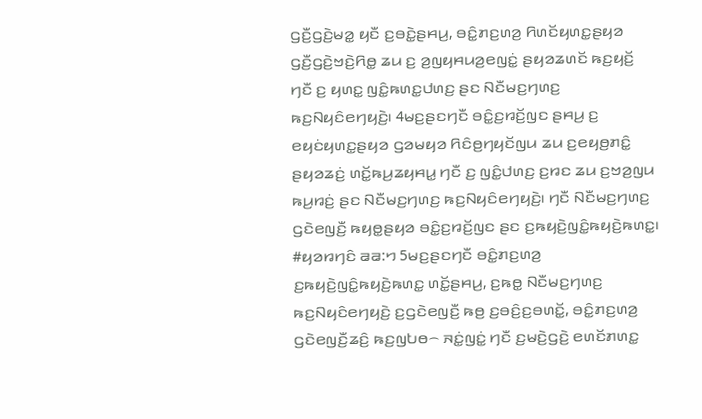ꤞꤢꤪ꤬ꤞꤢꤧ꤬ꤗꤤ꤭ ꤟꤢꤪ ꤢ꤬ꤋꤢꤧ꤭ꤔꤌꤣ꤬, ꤋꤢꤨ꤭ꤊꤢ꤬ꤛꤤ꤬ ꤖꤛꤢꤩꤟꤛꤢ꤭ꤔꤟꤤ ꤞꤢꤪ꤬ꤞꤢꤧ꤬ꤠꤢꤧ꤬ꤖꤥ꤭ ꤘꤣ ꤢ꤬ ꤤ꤬ꤜꤟꤌꤣꤤ꤬ꤕꤜꤢꤦ꤭ ꤔꤟꤤꤘꤛꤢꤩ ꤒꤢ꤬ꤟꤢꤩ꤬ ꤚꤢꤪ ꤢ꤬ ꤟꤛꤢ꤭ ꤜꤢꤨ꤭ꤒꤛꤢ꤭ꤓꤛꤢ꤬ ꤔꤢ ꤡꤢꤪꤗꤢ꤬ꤚꤛꤢ꤬ ꤒꤢ꤬ꤡꤟꤢꤨꤕꤚꤟꤢꤧ꤬꤯ 4ꤗꤢ꤬ꤔꤢꤚꤢꤪ ꤋꤢꤨ꤭ꤢ꤬ꤙꤢꤩ꤬ꤜꤢ ꤔꤌꤣ꤬ ꤢ꤬ ꤕꤟꤢꤦꤟꤛꤢ꤭ꤔꤟꤤ ꤞꤤꤗꤟꤤ ꤖꤢꤨꤥ꤬ꤚꤟꤢꤩꤜꤣ ꤘꤣ ꤢ꤬ꤕꤟꤥ꤬ꤊꤢꤨ꤭ ꤔꤟꤤꤘꤢꤦ꤬ ꤛꤢꤩ꤭ꤒꤣ꤬ꤘꤟꤌꤣ꤭ ꤚꤢꤪ ꤢ꤬ ꤜꤢꤨ꤭ꤓꤛꤢ꤬ ꤢ꤬ꤙꤢ ꤘꤣ ꤢ꤬ꤠꤤ꤬ꤜꤣ ꤒꤣ꤬ꤙꤢꤦ꤬ ꤔꤢ ꤡꤢꤪꤗꤢ꤬ꤚꤛꤢ꤬ ꤒꤢ꤬ꤡꤟꤢꤨꤕꤚꤟꤢꤧ꤬꤯ ꤚꤢꤪ ꤡꤢꤪꤗꤢ꤬ꤚꤛꤢ꤬ ꤞꤢꤧꤕꤜꤢꤪ꤬ ꤒꤟꤥ꤭ꤔꤟꤤ ꤋꤢꤨ꤭ꤢ꤬ꤙꤢꤩ꤬ꤜꤢ ꤔꤢ ꤢ꤬ꤒꤟꤢꤧ꤬ꤜꤢꤨ꤭ꤒꤟꤢꤧ꤬ꤒꤛꤢ꤭꤯ #ꤟꤤꤙꤚꤢꤨ ꤁꤁:꤄ 5ꤗꤢ꤬ꤔꤢꤚꤢꤪ ꤋꤢꤨ꤭ꤊꤢ꤬ꤛꤤ꤬ ꤢ꤬ꤒꤟꤢꤧ꤬ꤜꤢꤨ꤭ꤒꤟꤢꤧ꤬ꤒꤛꤢ꤭ ꤛꤢꤩ꤭ꤔꤌꤣ꤬, ꤢ꤬ꤒꤥ꤭ ꤡꤢꤪꤗꤢ꤬ꤚꤛꤢ꤬ ꤒꤢ꤬ꤡꤟꤢꤨꤕꤚꤟꤢꤧ꤬ ꤢ꤬ꤞꤢꤧꤕꤜꤢꤪ꤬ ꤒꤥ꤬ ꤢ꤬ꤋꤢꤨ꤬ꤢ꤬ꤋꤛꤢꤩ꤭, ꤋꤢꤨ꤭ꤊꤢ꤬ꤛꤤ꤬ ꤞꤢꤧꤕꤜꤢꤪ꤬ꤘꤢꤨ꤬ ꤒꤢ꤬ꤜꤝꤥ꤮ ꤏꤢꤦ꤭ꤜꤢꤦ꤭ ꤚꤢꤪ ꤢ꤬ꤗꤢꤧ꤬ꤞꤢꤧ꤬ ꤕꤛꤢꤩꤊꤛꤢ꤭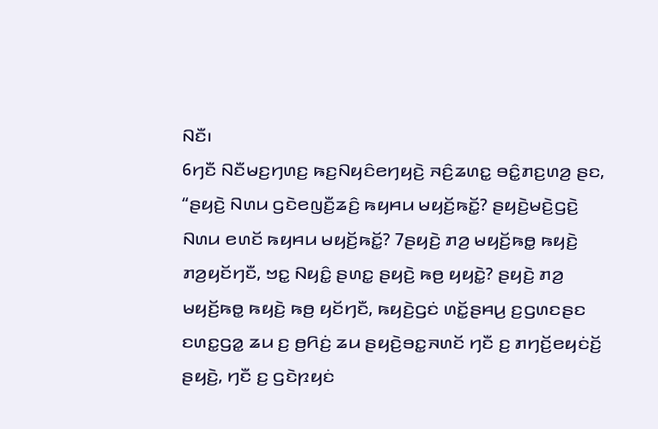ꤡꤢꤪ꤯
6ꤚꤢꤪ ꤡꤢꤪꤗꤢ꤬ꤚꤛꤢ꤬ ꤒꤢ꤬ꤡꤟꤢꤨꤕꤚꤟꤢꤧ꤬ ꤏꤢꤨ꤬ꤘꤛꤢ꤭ ꤋꤢꤨ꤭ꤊꤢ꤬ꤛꤤ꤬ ꤔꤢ, “ꤔꤟꤢꤧ꤬ ꤡꤛꤣ ꤞꤢꤧꤕꤜꤢꤪ꤬ꤘꤢꤨ꤬ ꤒꤟꤌꤣ ꤗꤟꤢꤩ꤬ꤒꤢꤩ꤭? ꤔꤟꤢꤧ꤬ꤗꤢꤧ꤬ꤞꤢꤧ꤬ ꤡꤛꤣ ꤕꤛꤢꤩ ꤒꤟꤌꤣ ꤗꤟꤢꤩ꤬ꤒꤢꤩ꤭? 7ꤔꤟꤢꤧ꤬ ꤊꤤ꤬ ꤗꤟꤢꤩ꤬ꤒꤥ꤭ ꤒꤟꤢꤧ꤬ ꤊꤤ꤬ꤟꤢꤩꤚꤢꤪ, ꤠꤢ꤭ ꤡꤟꤢꤨ꤭ ꤔꤛꤢ꤭ ꤔꤟꤢꤧ꤬ ꤒꤥ꤬ ꤟꤟꤢꤧ꤭? ꤔꤟꤢꤧ꤬ ꤊꤤ꤬ ꤗꤟꤢꤩ꤬ꤒꤥ꤭ ꤒꤟꤢꤧ꤬ ꤒꤥ꤬ ꤟꤢꤩꤚꤢꤪ, ꤒꤟꤢꤧ꤬ꤞꤢꤦ ꤛꤢꤩ꤭ꤔꤌꤣ꤬ ꤢ꤬ꤞꤛꤢꤔꤢ ꤢꤛꤢ꤭ꤞꤤ꤭ ꤘꤣ ꤢ꤬ ꤥ꤬ꤖꤢꤦ꤬ ꤘꤣ ꤔꤟꤢꤧ꤬ꤋꤢ꤭ꤏꤛꤢꤩ ꤚꤢꤪ ꤢ꤬ ꤊꤚꤢꤩ꤬ꤕꤟꤢꤦꤢꤩ꤬ ꤔꤟꤢꤧ꤬, ꤚꤢꤪ ꤢ꤬ ꤞꤢꤧꤐꤟꤢꤦ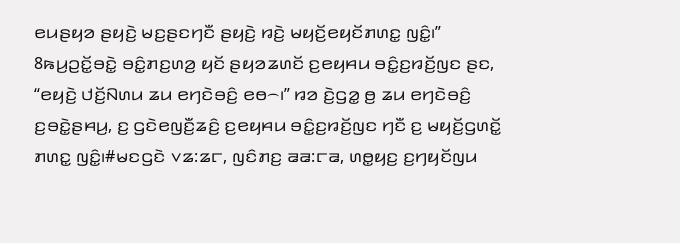ꤕꤣꤔꤟꤤ ꤔꤟꤢꤧ꤬ ꤗꤢ꤬ꤔꤢꤚꤢꤪ ꤔꤟꤢꤧ꤬ ꤙꤢꤧ꤬ ꤗꤟꤢꤩ꤬ꤕꤟꤢꤩꤊꤛꤢ꤭ ꤜꤢꤨ꤭꤯”
8ꤒꤣ꤬ꤑꤢꤩ꤭ꤋꤢꤧ꤭ ꤋꤢꤨ꤭ꤊꤢ꤬ꤛꤤ꤬ ꤟꤢꤩ ꤔꤟꤤꤘꤛꤢꤩ ꤢ꤬ꤕꤟꤌꤣ ꤋꤢꤨ꤭ꤢ꤬ꤙꤢꤩ꤬ꤜꤢ ꤔꤢ, “ꤕꤟꤢꤧ꤬ ꤓꤢꤩ꤬ꤡꤛꤣ ꤘꤣ ꤕꤚꤢꤧꤋꤢꤨ꤬ ꤕꤥ꤮꤯” ꤙꤤ ꤢꤧ꤬ꤞꤤ꤭ ꤥ꤬ ꤘꤣ ꤕꤚꤢꤧꤋꤢꤨ꤬ ꤢ꤬ꤋꤢꤧ꤭ꤔꤌꤣ꤬, ꤢ꤬ ꤞꤢꤧꤕꤜꤢꤪ꤬ꤘꤢꤨ꤬ ꤢ꤬ꤕꤟꤌꤣ ꤋꤢꤨ꤭ꤢ꤬ꤙꤢꤩ꤬ꤜꤢ ꤚꤢꤪ ꤢ꤬ ꤗꤟꤢꤩ꤬ꤞꤛꤢꤩ꤭ ꤊꤛꤢ꤭ ꤜꤢꤨ꤭꤯#ꤗꤢꤞꤢꤧ ꤂꤃:꤃꤅, ꤜꤢꤨꤊꤢ꤬ ꤁꤁:꤅꤁, ꤛꤥ꤭ꤟꤢ꤬ ꤢ꤬ꤚꤟꤢꤩꤜꤣ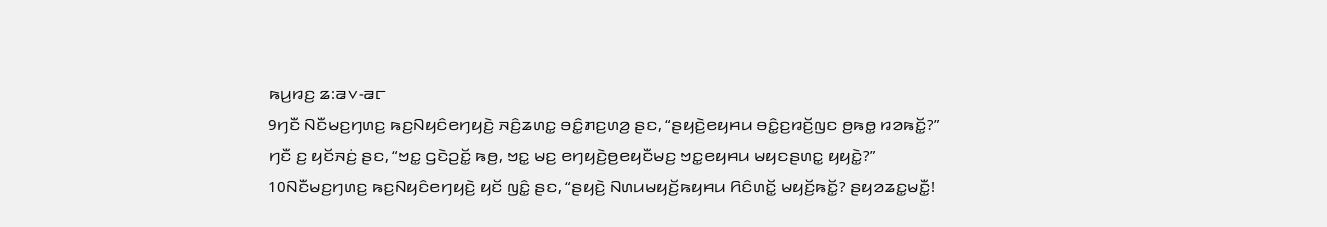ꤒꤣ꤬ꤙꤢ꤬ ꤃:꤁꤂-꤁꤅
9ꤚꤢꤪ ꤡꤢꤪꤗꤢ꤬ꤚꤛꤢ꤬ ꤒꤢ꤬ꤡꤟꤢꤨꤕꤚꤟꤢꤧ꤬ ꤏꤢꤨ꤬ꤘꤛꤢ꤭ ꤋꤢꤨ꤭ꤊꤢ꤬ꤛꤤ꤬ ꤔꤢ, “ꤔꤟꤢꤧ꤬ꤕꤟꤌꤣ ꤋꤢꤨ꤭ꤢ꤬ꤙꤢꤩ꤬ꤜꤢ ꤥ꤬ꤒꤥ꤭ ꤙꤤꤒꤢꤩ꤭?”
ꤚꤢꤪ ꤢ꤬ ꤟꤢꤩꤏꤢꤦ꤬ ꤔꤢ, “ꤠꤢ꤭ ꤞꤢꤧꤑꤢꤩ꤭ ꤒꤥ꤬, ꤠꤢ꤭ ꤗꤢ꤬ ꤕꤚꤟꤢꤧ꤬ꤥ꤬ꤕꤟꤢꤪꤗꤢ꤬ ꤠꤢ꤭ꤕꤟꤌꤣ ꤗꤟꤢꤔꤛꤢ꤭ ꤟꤟꤢꤧ꤭?”
10ꤡꤢꤪꤗꤢ꤬ꤚꤛꤢ꤬ ꤒꤢ꤬ꤡꤟꤢꤨꤕꤚꤟꤢꤧ꤬ ꤟꤢꤩ ꤜꤢꤨ꤭ ꤔꤢ, “ꤔꤟꤢꤧ꤬ ꤡꤛꤣꤗꤟꤢꤩ꤬ꤒꤟꤌꤣ ꤖꤢꤨꤛꤢꤩ꤭ ꤗꤟꤢꤩ꤬ꤒꤢꤩ꤭? ꤔꤟꤤꤘꤢ꤭ꤗꤢꤪ꤭!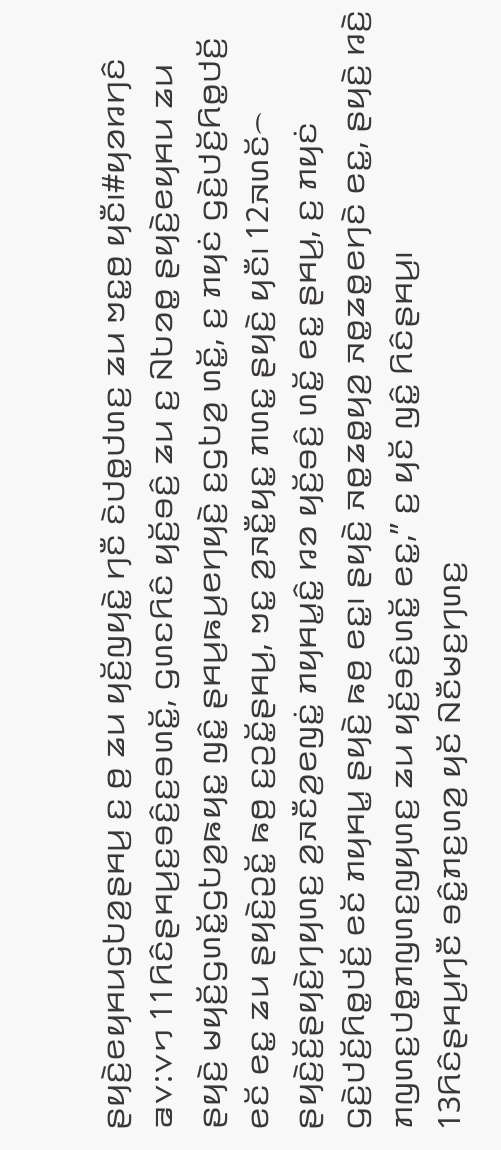ꤔꤟꤢꤧ꤬ꤕꤟꤌꤣꤞꤝꤤ꤬ꤔꤌꤣ꤬ ꤢ꤬ ꤥ꤬ ꤘꤣ ꤟꤢꤩ꤬ꤜꤟꤢꤧ꤭ ꤚꤢꤪ ꤢꤧꤓꤥ꤭ꤓꤛꤢ꤬ ꤘꤣ ꤠꤢ꤭ꤥ꤬ ꤟꤢꤪ꤯#ꤟꤤꤙꤚꤢꤨ ꤁꤂:꤂꤄ 11ꤖꤢꤨꤔꤌꤣ꤬ꤢ꤬ꤋꤢꤨ꤬ꤢ꤬ꤋꤛꤢꤩ꤭, ꤞꤛꤢꤖꤢꤨ ꤟꤢꤩ꤬ꤋꤢꤨ꤬ ꤘꤣ ꤢ꤬ ꤡꤝꤤꤥ꤭ ꤔꤟꤢꤧ꤬ꤕꤟꤌꤣ ꤘꤣ ꤔꤟꤢꤧ꤬ ꤗꤟꤢꤩ꤬ꤞꤛꤢꤩ꤭ꤞꤝꤤ꤬ꤒꤟꤢ꤭ ꤜꤢꤨ꤭ ꤔꤌꤣ꤬ꤒꤣ꤬ꤕꤚꤟꤢꤧ꤬ ꤢ꤬ꤞꤝꤤ꤬ ꤛꤢꤩ꤭, ꤢ꤬ ꤊꤟꤢꤦ ꤞꤢꤧ꤬ꤓꤢꤩ꤬ꤖꤥ꤭ꤓꤢꤩ꤬ ꤕꤢꤩ ꤕꤢ꤭ ꤘꤣ ꤔꤟꤢꤧ꤬ꤑꤢꤩ꤭ ꤒꤥ꤬ ꤢ꤬ꤑꤢꤩ꤭ꤔꤌꤣ꤬, ꤠꤢ꤭ ꤤ꤬ꤏꤢꤪ꤭ꤟꤢ꤭ ꤊꤛꤢ꤭ ꤔꤟꤢꤧ꤬ ꤟꤢꤪ꤯ 12ꤏꤛꤢꤩ꤮ ꤔꤟꤢꤧ꤬ꤢꤩ꤬ꤔꤟꤢꤧ꤬ꤚꤟꤛꤢ꤬ ꤤ꤬ꤏꤢꤪꤤ꤬ꤕꤜꤢꤦ꤭ ꤊꤟꤌꤣ꤭ꤢꤨ꤭ ꤙꤤ ꤟꤢꤩ꤬ꤋꤢꤨ꤬ ꤛꤢꤩ꤭ ꤕꤢ꤭ ꤔꤌꤣ꤬, ꤢ꤬ ꤊꤟꤢꤦ ꤞꤢꤧ꤬ꤓꤢꤩ꤬ꤖꤥ꤭ꤓꤢꤩ꤬ ꤕꤢꤩ ꤊꤟꤌꤣ꤭ ꤔꤟꤢꤧ꤬ ꤒꤥ꤬ ꤕꤢ꤭꤯ ꤔꤟꤢꤧ꤬ ꤏꤥ꤭ꤘꤥ꤭ꤟꤤ꤬ ꤏꤥ꤭ꤘꤥ꤭ꤕꤚꤢꤧ ꤕꤢ꤭, ꤔꤟꤢꤧ꤬ ꤙꤢꤧ꤬ ꤊꤜꤛꤢ꤬ꤓꤥ꤭ꤊꤜꤛꤢ꤬ꤜꤟꤛꤢ꤬ ꤘꤣ ꤟꤢꤩ꤬ꤋꤢꤨ꤬ꤛꤢꤩ꤭ ꤕꤢ꤭,” ꤢ꤬ ꤟꤢꤩ ꤜꤢꤨ꤭ ꤖꤢꤨꤔꤌꤣ꤬꤯
13ꤖꤢꤨꤔꤌꤣ꤬ꤚꤢꤪ ꤋꤢꤨ꤭ꤊꤢ꤬ꤛꤤ꤬ ꤟꤢꤩ ꤡꤢꤪꤗꤢ꤬ꤚꤛꤢ꤬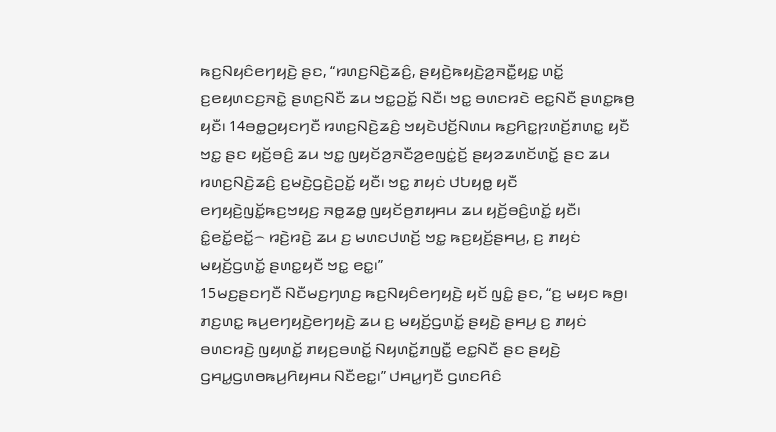ꤒꤢ꤬ꤡꤟꤢꤨꤕꤚꤟꤢꤧ꤬ ꤔꤢ, “ꤙꤛꤢ꤬ꤡꤢꤧ꤬ꤘꤢꤨ꤬, ꤔꤟꤢꤧ꤬ꤒꤟꤢꤧ꤬ꤤ꤬ꤏꤢꤪ꤭ꤟꤢ꤭ ꤛꤢꤩ꤭ ꤢ꤬ꤕꤟꤛꤢꤢ꤬ꤏꤢꤧ꤭ ꤔꤛꤢ꤬ꤡꤢꤪ ꤘꤣ ꤠꤢ꤭ꤑꤢꤩ꤭ ꤡꤢꤪ꤯ ꤠꤢ꤭ ꤋꤛꤢꤙꤢꤧ ꤕꤢ꤭ꤡꤢꤪ ꤔꤛꤢ꤭ꤒꤥ꤬ ꤟꤢꤪ꤯ 14ꤋꤥ꤭ꤑꤟꤢꤚꤢꤪ ꤙꤛꤢ꤬ꤡꤢꤧ꤬ꤘꤢꤨ꤬ ꤠꤟꤢꤧꤓꤢꤩ꤬ꤡꤛꤣ ꤒꤢ꤬ꤖꤢ꤭ꤐꤛꤢꤩ꤬ꤊꤛꤢ꤭ ꤟꤢꤪ ꤠꤢ꤭ ꤔꤢ ꤟꤢꤩ꤬ꤋꤢꤨ꤬ ꤘꤣ ꤠꤢ꤭ ꤜꤟꤢꤩꤤ꤬ꤏꤢꤪꤤ꤬ꤕꤜꤢꤦ꤭ꤢꤩ꤬ ꤔꤟꤤꤘꤛꤢꤩꤛꤢꤩ꤭ ꤔꤢ ꤘꤣ ꤙꤛꤢ꤬ꤡꤢꤧ꤬ꤘꤢꤨ꤬ ꤢ꤬ꤗꤢꤧ꤬ꤞꤢꤧ꤬ꤑꤢꤩ꤭ ꤟꤢꤪ꤯ ꤠꤢ꤭ ꤊꤟꤢꤦ ꤓꤝꤟꤥ꤭ ꤟꤢꤪ ꤕꤚꤟꤢꤧ꤬ꤜꤢꤩ꤭ꤒꤢ꤬ꤠꤟꤢ꤬ ꤏꤥ꤭ꤘꤥ꤭ ꤜꤟꤢꤩꤥ꤬ꤊꤟꤌꤣ ꤘꤣ ꤟꤢꤩ꤬ꤋꤢꤨ꤬ꤛꤢꤩ꤭ ꤟꤢꤪ꤯ ꤢꤨ꤭ꤕꤢꤩ꤭ꤕꤢꤩ꤭꤮ ꤙꤢꤧ꤬ꤙꤢꤧ꤬ ꤘꤣ ꤢ꤬ ꤗꤛꤢꤓꤛꤢꤩ꤬ ꤠꤢ꤭ ꤒꤢ꤬ꤟꤢꤩ꤬ꤔꤌꤣ꤬, ꤢ꤬ ꤊꤟꤢꤦ ꤗꤟꤢꤩ꤬ꤞꤛꤢꤩ꤭ ꤔꤛꤢ꤭ꤟꤢꤪ ꤠꤢ꤭ ꤕꤢ꤭꤯”
15ꤗꤢ꤬ꤔꤢꤚꤢꤪ ꤡꤢꤪꤗꤢ꤬ꤚꤛꤢ꤬ ꤒꤢ꤬ꤡꤟꤢꤨꤕꤚꤟꤢꤧ꤬ ꤟꤢꤩ ꤜꤢꤨ꤭ ꤔꤢ, “ꤢ꤬ ꤗꤟꤢ ꤒꤥ꤬꤯ ꤊꤢ꤬ꤛꤢ꤭ ꤒꤣ꤬ꤕꤚꤟꤢꤧ꤬ꤕꤚꤟꤢꤧ꤬ ꤘꤣ ꤢ꤬ ꤗꤟꤢꤩ꤬ꤞꤛꤢꤩ꤭ ꤔꤟꤢꤧ꤬ ꤔꤌꤣ꤬ ꤢ꤬ ꤊꤟꤢꤦ ꤋꤛꤢꤙꤢꤧ꤬ ꤜꤟꤛꤢꤩ꤭ ꤊꤟꤢ꤬ꤋꤛꤢꤩ꤭ ꤡꤟꤛꤢꤩ꤭ꤊꤜꤢꤪ꤭ ꤕꤢ꤭ꤡꤢꤪ ꤔꤢ ꤔꤟꤢꤧ꤬ ꤞꤌꤣ꤭ꤞꤛꤥꤒꤣ꤬ꤖꤟꤌꤣ ꤡꤢꤪꤕꤢ꤭꤯” ꤓꤌꤣ꤭ꤚꤢꤪ ꤞꤛꤢꤖꤢꤨ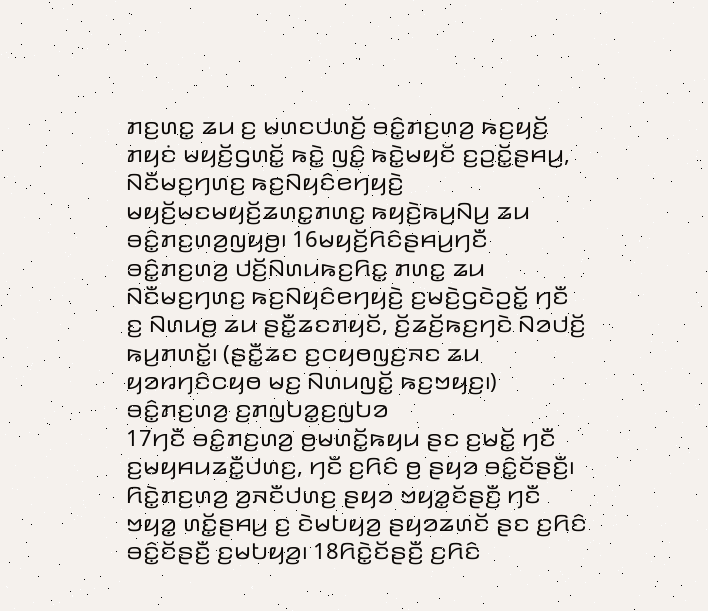ꤊꤢ꤬ꤛꤢ꤭ ꤘꤣ ꤢ꤬ ꤗꤛꤢꤓꤛꤢꤩ꤬ ꤋꤢꤨ꤭ꤊꤢ꤬ꤛꤤ꤬ ꤒꤢ꤬ꤟꤢꤩ꤬ ꤊꤟꤢꤦ ꤗꤟꤢꤩ꤬ꤞꤛꤢꤩ꤭ ꤒꤢꤧ꤭ ꤜꤢꤨ꤭ ꤒꤢꤧ꤭ꤗꤟꤢꤩ ꤢ꤬ꤑꤢꤩ꤭ꤔꤌꤣ꤬, ꤡꤢꤪꤗꤢ꤬ꤚꤛꤢ꤬ ꤒꤢ꤬ꤡꤟꤢꤨꤕꤚꤟꤢꤧ꤬ ꤗꤟꤢꤩ꤬ꤗꤢꤗꤟꤢꤩ꤬ꤘꤛꤢ꤭ꤊꤛꤢ꤭ ꤒꤟꤢꤧ꤬ꤒꤣ꤬ꤡꤣ꤬ ꤘꤣ ꤋꤢꤨ꤭ꤊꤢ꤬ꤛꤤ꤬ꤜꤟꤥ꤬꤯ 16ꤗꤟꤢꤩ꤬ꤖꤢꤨꤔꤌꤣ꤬ꤚꤢꤪ ꤋꤢꤨ꤭ꤊꤢ꤬ꤛꤤ꤬ ꤓꤢꤩ꤬ꤡꤛꤣꤒꤢ꤬ꤖꤢ꤭ ꤊꤛꤢ꤭ ꤘꤣ ꤡꤢꤪꤗꤢ꤬ꤚꤛꤢ꤬ ꤒꤢ꤬ꤡꤟꤢꤨꤕꤚꤟꤢꤧ꤬ ꤢ꤬ꤗꤢꤧ꤬ꤞꤢꤧꤑꤢꤩ꤭ ꤚꤢꤪ ꤢ꤬ ꤡꤛꤣꤥ꤬ ꤘꤣ ꤔꤢꤪ꤭ꤘꤢꤊꤟꤢꤩ, ꤢꤩ꤬ꤘꤢꤩ꤬ꤒꤢ꤬ꤚꤢꤧ ꤡꤤꤓꤢꤩ꤬ ꤒꤣ꤬ꤊꤛꤢꤩ꤭꤯ (ꤔꤢꤪ꤭ꤘꤢ ꤢ꤬ꤍꤟꤥꤜꤢ꤬ꤏꤢ ꤘꤣ ꤟꤤꤙꤚꤢꤨꤍꤟꤥ ꤗꤢ꤬ ꤡꤛꤣꤜꤢꤩ꤭ ꤒꤢ꤬ꤠꤟꤢ꤬꤯)
ꤋꤢꤨ꤭ꤊꤢ꤬ꤛꤤ꤬ ꤢ꤬ꤊꤜꤝꤤ꤭ꤢ꤬ꤜꤝꤤ
17ꤚꤢꤪ ꤋꤢꤨ꤭ꤊꤢ꤬ꤛꤤ꤬ ꤥ꤬ꤗꤛꤢꤩ꤭ꤒꤟꤣ ꤔꤢ ꤢ꤬ꤗꤢꤩ꤭ ꤚꤢꤪ ꤢ꤬ꤗꤟꤌꤣꤘꤢꤪ꤭ꤓꤛꤢ꤬, ꤚꤢꤪ ꤢ꤬ꤖꤢꤨ ꤥ꤬ ꤔꤟꤤ ꤋꤢꤨ꤭ꤢꤩꤔꤢꤪ꤬꤯ ꤖꤢꤧ꤭ꤊꤢ꤬ꤛꤤ꤬ ꤤ꤬ꤏꤢꤪꤓꤛꤢ꤬ ꤔꤟꤤ ꤠꤟꤤ꤭ꤢꤩꤔꤢꤪ꤬ ꤚꤢꤪ ꤠꤟꤤ꤭ ꤛꤢꤩ꤭ꤔꤌꤣ꤬ ꤢ꤬ ꤢꤧꤗꤝꤟꤤ꤬ ꤔꤟꤤꤘꤛꤢꤩ ꤔꤢ ꤢ꤬ꤖꤢꤨ ꤋꤢꤨ꤭ꤢꤩꤔꤢꤪ꤬ ꤢ꤬ꤗꤝꤟꤤ꤬꤯ 18ꤖꤢꤧ꤭ꤢꤩꤔꤢꤪ꤬ ꤢ꤬ꤖꤢꤨ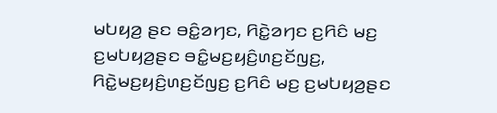ꤗꤝꤟꤤ꤬ ꤔꤢ ꤋꤢꤨ꤭ꤤꤚꤢ, ꤖꤢꤧ꤭ꤤꤚꤢ ꤢ꤬ꤖꤢꤨ ꤗꤢ꤬ ꤢ꤬ꤗꤝꤟꤤ꤬ꤔꤢ ꤋꤢꤨ꤭ꤗꤢ꤬ꤟꤢꤨ꤬ꤛꤢ꤬ꤢꤩꤜꤢ꤬, ꤖꤢꤧ꤭ꤗꤢ꤬ꤟꤢꤨ꤬ꤛꤢ꤬ꤢꤩꤜꤢ꤬ ꤢ꤬ꤖꤢꤨ ꤗꤢ꤬ ꤢ꤬ꤗꤝꤟꤤ꤬ꤔꤢ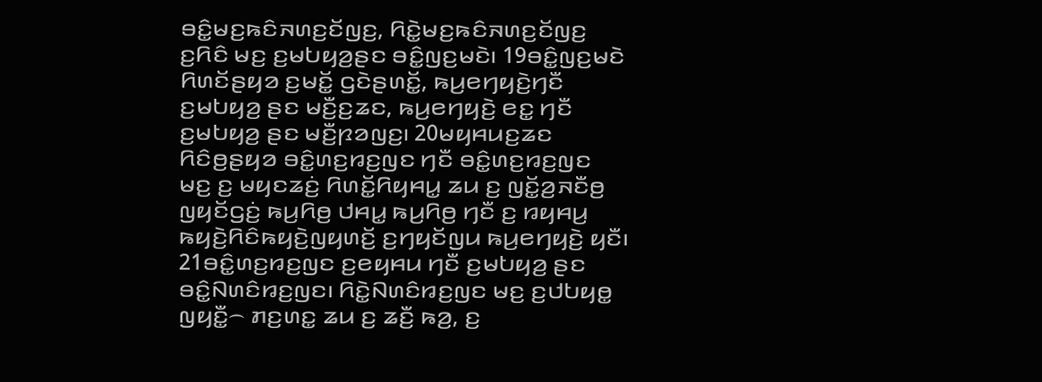ꤋꤢꤨ꤭ꤗꤢ꤬ꤒꤢꤨꤏꤛꤢ꤬ꤢꤩꤜꤢ꤬, ꤖꤢꤧ꤭ꤗꤢ꤬ꤒꤢꤨꤏꤛꤢ꤬ꤢꤩꤜꤢ꤬ ꤢ꤬ꤖꤢꤨ ꤗꤢ꤬ ꤢ꤬ꤗꤝꤟꤤ꤬ꤔꤢ ꤋꤢꤨ꤭ꤜꤢ꤬ꤗꤢꤧ꤯ 19ꤋꤢꤨ꤭ꤜꤢ꤬ꤗꤢꤧ ꤖꤛꤢꤩꤔꤟꤤ ꤢ꤬ꤗꤢꤩ꤭ ꤞꤢꤧꤔꤛꤢꤩ꤭, ꤒꤣ꤬ꤕꤚꤟꤢꤧ꤬ꤚꤢꤪ ꤢ꤬ꤗꤝꤟꤤ꤬ ꤔꤢ ꤗꤢꤪ꤬ꤢ꤬ꤘꤢ, ꤒꤣ꤬ꤕꤚꤟꤢꤧ꤬ ꤕꤢ꤭ ꤚꤢꤪ ꤢ꤬ꤗꤝꤟꤤ꤬ ꤔꤢ ꤗꤢꤪ꤬ꤐꤤꤜꤢ꤬꤯ 20ꤗꤟꤌꤣꤢ꤬ꤘꤢ ꤖꤢꤨꤥ꤬ꤔꤟꤤ ꤋꤢꤨ꤭ꤛꤢ꤬ꤙꤢ꤬ꤜꤢ ꤚꤢꤪ ꤋꤢꤨ꤭ꤛꤢ꤬ꤙꤢ꤬ꤜꤢ ꤗꤢ꤬ ꤢ꤬ ꤗꤟꤢꤘꤢꤦ꤬ ꤖꤛꤢꤩ꤭ꤖꤟꤌꤣ꤭ ꤘꤣ ꤢ꤬ ꤜꤢꤩ꤭ꤤ꤬ꤏꤢꤪꤥ꤬ ꤜꤟꤢꤩꤞꤢꤦ꤬ ꤒꤣ꤬ꤖꤥ꤬ ꤓꤌꤣ꤭ ꤒꤣ꤬ꤖꤥ꤬ ꤚꤢꤪ ꤢ꤬ ꤙꤟꤌꤣ꤬ ꤒꤟꤢꤧ꤬ꤖꤢꤨꤒꤟꤢꤧ꤬ꤜꤟꤛꤢꤩ꤬ ꤢ꤬ꤚꤟꤢꤩꤜꤣ ꤒꤣ꤬ꤕꤚꤟꤢꤧ꤬ ꤟꤢꤪ꤯ 21ꤋꤢꤨ꤭ꤛꤢ꤬ꤙꤢ꤬ꤜꤢ ꤢ꤬ꤕꤟꤌꤣ ꤚꤢꤪ ꤢ꤬ꤗꤝꤟꤤ꤬ ꤔꤢ ꤋꤢꤨ꤭ꤡꤛꤢꤨꤙꤢ꤬ꤜꤢ꤯ ꤖꤢꤧ꤭ꤡꤛꤢꤨꤙꤢ꤬ꤜꤢ ꤗꤢ꤬ ꤢ꤬ꤓꤝꤟꤥ꤭ ꤜꤟꤢꤪ꤭꤮ ꤊꤢ꤬ꤛꤢ꤭ ꤘꤣ ꤢ꤬ ꤘꤢꤪ꤬ ꤒꤤ꤬, ꤢ꤬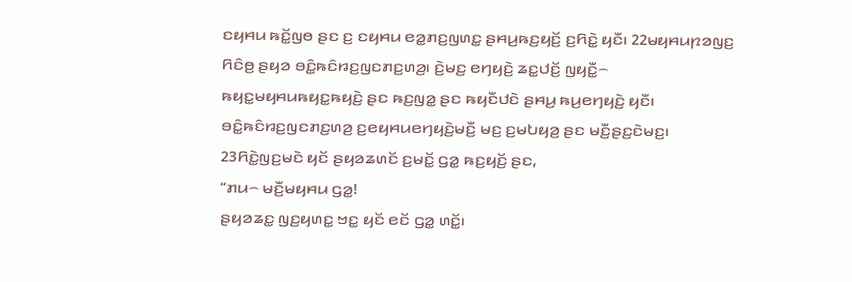ꤢꤟꤌꤣ ꤒꤢꤩ꤭ꤜꤥ ꤔꤢ ꤢ꤬ ꤢꤟꤌꤣ ꤕꤤ꤭ꤊꤢ꤬ꤜꤛꤢ꤭ ꤔꤌꤣ꤬ꤒꤢ꤬ꤟꤢꤩ꤬ ꤢ꤬ꤖꤢꤧ꤭ ꤟꤢꤪ꤯ 22ꤗꤟꤌꤣꤐꤤꤜꤢ꤬ ꤖꤢꤨꤥ꤬ ꤔꤟꤤ ꤋꤢꤨ꤭ꤒꤢꤨꤙꤢ꤬ꤜꤢꤊꤢ꤬ꤛꤤ꤬꤯ ꤢꤧ꤬ꤗꤢ꤬ ꤕꤚꤟꤢꤧ꤬ ꤘꤢ꤭ꤓꤢꤩ꤬ ꤜꤟꤢꤪ꤭꤮ ꤒꤟꤢ꤭ꤗꤟꤌꤣꤒꤟꤢ꤭ꤒꤟꤢꤧ꤬ ꤔꤢ ꤒꤢ꤬ꤜꤤ꤭ ꤔꤢ ꤒꤟꤢꤪꤓꤢꤧ ꤔꤌꤣ꤬ ꤒꤣ꤬ꤕꤚꤟꤢꤧ꤬ ꤟꤢꤪ꤯ ꤋꤢꤨ꤭ꤒꤢꤨꤙꤢ꤬ꤜꤢꤊꤢ꤬ꤛꤤ꤬ ꤢ꤬ꤕꤟꤌꤣꤕꤚꤟꤢꤧ꤬ꤗꤢꤪ꤬ ꤗꤢ꤬ ꤢ꤬ꤗꤝꤟꤤ꤬ ꤔꤢ ꤗꤢꤪ꤬ꤔꤢ꤬ꤢꤧꤗꤢ꤬꤯
23ꤖꤢꤧ꤭ꤜꤢ꤬ꤗꤢꤧ ꤟꤢꤩ ꤔꤟꤤꤘꤛꤢꤩ ꤢ꤬ꤗꤢꤩ꤭ ꤞꤤ꤭ ꤒꤢ꤬ꤟꤢꤩ꤬ ꤔꤢ,
“ꤊꤣ꤮ ꤗꤢꤪ꤬ꤗꤟꤌꤣ ꤞꤤ꤭!
ꤔꤟꤤꤘꤢ꤭ ꤜꤢ꤬ꤟꤛꤢ꤭ ꤠꤢ꤭ ꤟꤢꤩ ꤕꤢꤩ ꤞꤤ꤭ ꤛꤢꤩ꤭꤯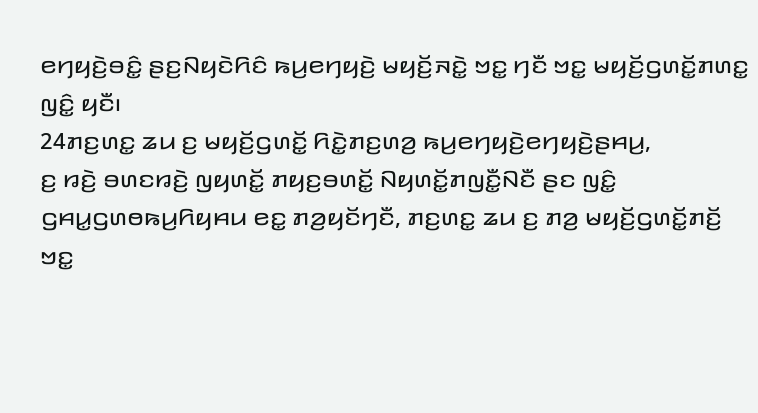ꤕꤚꤟꤢꤧ꤬ꤋꤢꤨ꤭ ꤔꤢ꤬ꤡꤟꤢꤧꤖꤢꤨ ꤒꤣ꤬ꤕꤚꤟꤢꤧ꤬ ꤗꤟꤢꤩ꤬ꤏꤢꤧ꤭ ꤠꤢ꤭ ꤚꤢꤪ ꤠꤢ꤭ ꤗꤟꤢꤩ꤬ꤞꤛꤢꤩ꤭ꤊꤛꤢ꤭ ꤜꤢꤨ꤭ ꤟꤢꤪ꤯
24ꤊꤢ꤬ꤛꤢ꤭ ꤘꤣ ꤢ꤬ ꤗꤟꤢꤩ꤬ꤞꤛꤢꤩ꤭ ꤖꤢꤧ꤭ꤊꤢ꤬ꤛꤤ꤬ ꤒꤣ꤬ꤕꤚꤟꤢꤧ꤬ꤕꤚꤟꤢꤧ꤬ꤔꤌꤣ꤬,
ꤢ꤬ ꤙꤢꤧ꤬ ꤋꤛꤢꤙꤢꤧ꤬ ꤜꤟꤛꤢꤩ꤭ ꤊꤟꤢ꤬ꤋꤛꤢꤩ꤭ ꤡꤟꤛꤢꤩ꤭ꤊꤜꤢꤪ꤭ꤡꤢꤪ ꤔꤢ ꤜꤢꤨ꤭ ꤞꤌꤣ꤭ꤞꤛꤥꤒꤣ꤬ꤖꤟꤌꤣ ꤕꤢ꤭ ꤊꤤ꤬ꤟꤢꤩꤚꤢꤪ, ꤊꤢ꤬ꤛꤢ꤭ ꤘꤣ ꤢ꤬ ꤊꤤ꤬ ꤗꤟꤢꤩ꤬ꤞꤛꤢꤩ꤭ꤊꤢꤩ꤬ ꤠꤢ꤭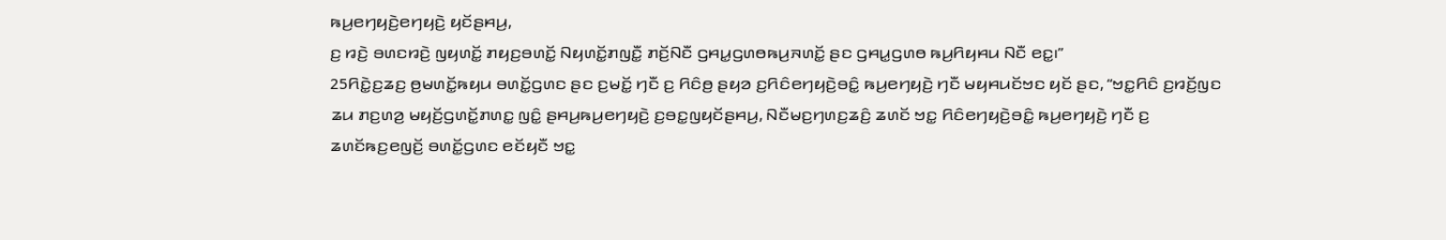ꤒꤣ꤬ꤕꤚꤟꤢꤧ꤬ꤕꤚꤟꤢꤧ꤬ ꤟꤢꤩꤔꤌꤣ꤬,
ꤢ꤬ ꤙꤢꤧ꤬ ꤋꤛꤢꤙꤢꤧ꤬ ꤜꤟꤛꤢꤩ꤭ ꤊꤟꤢ꤬ꤋꤛꤢꤩ꤭ ꤡꤟꤛꤢꤩ꤭ꤊꤜꤢꤪ꤭ ꤊꤢꤩ꤬ꤡꤢꤪ ꤞꤌꤣ꤭ꤞꤛꤥꤒꤣ꤬ꤏꤛꤢꤩ꤭ ꤔꤢ ꤞꤌꤣ꤭ꤞꤛꤥ ꤒꤣ꤬ꤖꤟꤌꤣ ꤡꤢꤪ ꤕꤢ꤭꤯”
25ꤖꤢꤧ꤭ꤢ꤬ꤘꤢ꤬ ꤥ꤬ꤗꤛꤢꤩ꤭ꤒꤟꤣ ꤋꤛꤢꤩ꤭ꤞꤛꤢ ꤔꤢ ꤢ꤬ꤗꤢꤩ꤭ ꤚꤢꤪ ꤢ꤬ ꤖꤢꤨꤥ꤬ ꤔꤟꤤ ꤢ꤬ꤖꤢꤨꤕꤚꤟꤢꤧ꤬ꤋꤢꤨ꤭ ꤒꤣ꤬ꤕꤚꤟꤢꤧ꤬ ꤚꤢꤪ ꤗꤟꤌꤣꤢꤩꤠꤢ ꤟꤢꤩ ꤔꤢ, “ꤠꤢ꤭ꤖꤢꤨ ꤢ꤬ꤙꤢꤩ꤬ꤜꤢ ꤘꤣ ꤊꤢ꤬ꤛꤤ꤬ ꤗꤟꤢꤩ꤬ꤞꤛꤢꤩ꤭ꤊꤛꤢ꤭ ꤜꤢꤨ꤭ ꤔꤌꤣ꤬ꤒꤣ꤬ꤕꤚꤟꤢꤧ꤬ ꤢ꤬ꤋꤢ꤭ꤜꤟꤢꤩꤔꤌꤣ꤬, ꤡꤢꤪꤗꤢ꤬ꤚꤛꤢ꤬ꤘꤢꤨ꤬ ꤘꤛꤢꤩ ꤠꤢ꤭ ꤖꤢꤨꤕꤚꤟꤢꤧ꤬ꤋꤢꤨ꤭ ꤒꤣ꤬ꤕꤚꤟꤢꤧ꤬ ꤚꤢꤪ ꤢ꤬ ꤘꤛꤢꤩꤒꤢ꤬ꤕꤜꤢꤩ꤬ ꤋꤛꤢꤩ꤭ꤞꤛꤢ ꤕꤢꤩꤟꤢꤪ ꤠꤢ꤭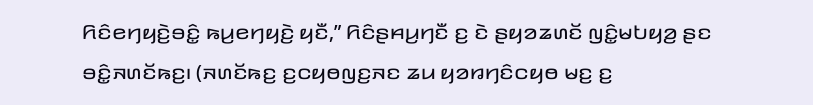ꤖꤢꤨꤕꤚꤟꤢꤧ꤬ꤋꤢꤨ꤭ ꤒꤣ꤬ꤕꤚꤟꤢꤧ꤬ ꤟꤢꤪ,” ꤖꤢꤨꤔꤌꤣ꤬ꤚꤢꤪ ꤢ꤬ ꤢꤧ ꤔꤟꤤꤘꤛꤢꤩ ꤜꤢꤨ꤭ꤗꤝꤟꤤ꤬ ꤔꤢ ꤋꤢꤨ꤭ꤏꤛꤢꤩꤒꤢ꤬꤯ (ꤏꤛꤢꤩꤒꤢ꤬ ꤢ꤬ꤍꤟꤥꤜꤢ꤬ꤏꤢ ꤘꤣ ꤟꤤꤙꤚꤢꤨꤍꤟꤥ ꤗꤢ꤬ ꤢ꤬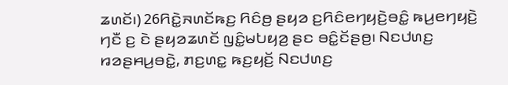ꤘꤛꤢꤩ꤯) 26ꤖꤢꤧ꤭ꤏꤛꤢꤩꤒꤢ꤬ ꤖꤢꤨꤥ꤬ ꤔꤟꤤ ꤢ꤬ꤖꤢꤨꤕꤚꤟꤢꤧ꤬ꤋꤢꤨ꤭ ꤒꤣ꤬ꤕꤚꤟꤢꤧ꤬ ꤚꤢꤪ ꤢ꤬ ꤢꤧ ꤔꤟꤤꤘꤛꤢꤩ ꤜꤢꤨ꤭ꤗꤝꤟꤤ꤬ ꤔꤢ ꤋꤢꤨ꤭ꤢꤩꤔꤥ꤬꤯ ꤡꤢꤓꤛꤢ꤬ ꤙꤤꤔꤌꤣ꤬ꤋꤢꤧ꤭, ꤊꤢ꤬ꤛꤢ꤭ ꤒꤢ꤬ꤟꤢꤩ꤬ ꤡꤢꤓꤛꤢ꤬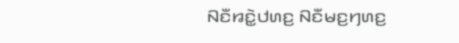ꤡꤢꤪꤙꤢꤧ꤭ꤓꤛꤢ꤬ ꤡꤢꤪꤗꤢ꤬ꤚꤛꤢ꤬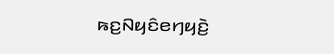ꤒꤢ꤬ꤡꤟꤢꤨꤕꤚꤟꤢꤧ꤬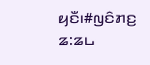ꤟꤢꤪ꤯#ꤜꤢꤨꤊꤢ꤬ ꤃:꤃꤈